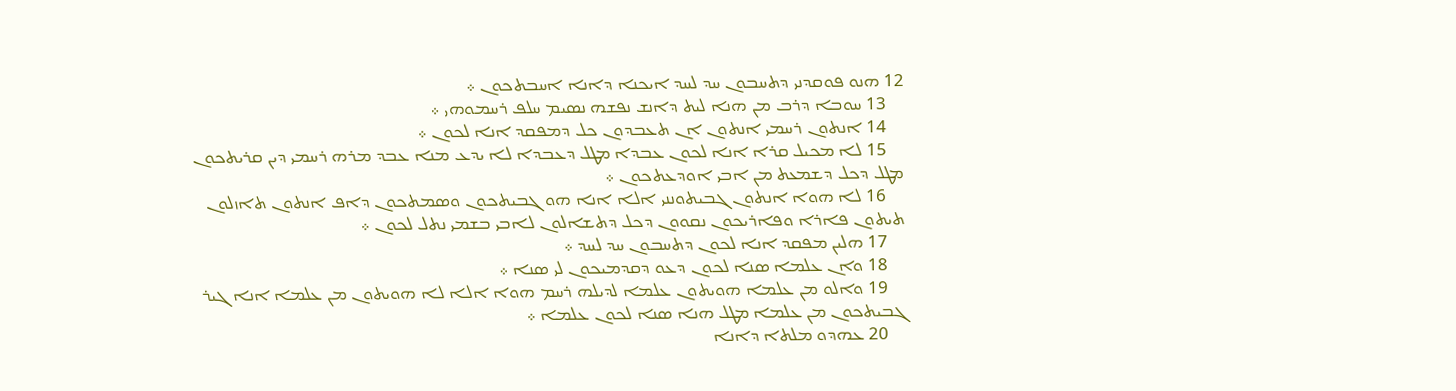12 ܗܢܘ ܦܘܩܕܢܝ ܕܬܚܒܘܢ ܚܕ ܠܚܕ ܐܝܟܢܐ ܕܐܢܐ ܐܚܒܬܟܘܢ ܀
    13 ܚܘܒܐ ܕܪܒ ܡܢ ܗܢܐ ܠܝܬ ܕܐܢܫ ܢܦܫܗ ܢܤܝܡ ܚܠܦ ܪܚܡܘܗܝ ܀
    14 ܐܢܬܘܢ ܪܚܡܝ ܐܢܬܘܢ ܐܢ ܬܥܒܕܘܢ ܟܠ ܕܡܦܩܕ ܐܢܐ ܠܟܘܢ ܀
    15 ܠܐ ܡܟܝܠ ܩܪܐ ܐܢܐ ܠܟܘܢ ܥܒܕܐ ܡܛܠ ܕܥܒܕܐ ܠܐ ܝܕܥ ܡܢܐ ܥܒܕ ܡܪܗ ܪܚܡܝ ܕܝܢ ܩܪܝܬܟܘܢ ܡܛܠ ܕܟܠ ܕܫܡܥܬ ܡܢ ܐܒܝ ܐܘܕܥܬܟܘܢ ܀
    16 ܠܐ ܗܘܐ ܐܢܬܘܢ ܓܒܝܬܘܢܢܝ ܐܠܐ ܐܢܐ ܗܘ ܓܒܝܬܟܘܢ ܘܤܡܬܟܘܢ ܕܐܦ ܐܢܬܘܢ ܬܐܙܠܘܢ ܬܝܬܘܢ ܦܐܪܐ ܘܦܐܪܝܟܘܢ ܢܩܘܘܢ ܕܟܠ ܕܬܫܐܠܘܢ ܠܐܒܝ ܒܫܡܝ ܢܬܠ ܠܟܘܢ ܀
    17 ܗܠܝܢ ܡܦܩܕ ܐܢܐ ܠܟܘܢ ܕܬܚܒܘܢ ܚܕ ܠܚܕ ܀
    18 ܘܐܢ ܥܠܡܐ ܤܢܐ ܠܟܘܢ ܕܥܘ ܕܩܕܡܝܟܘܢ ܠܝ ܤܢܐ ܀
    19 ܘܐܠܘ ܡܢ ܥܠܡܐ ܗܘܝܬܘܢ ܥܠܡܐ ܠܕܝܠܗ ܪܚܡ ܗܘܐ ܐܠܐ ܠܐ ܗܘܝܬܘܢ ܡܢ ܥܠܡܐ ܐܢܐ ܓܝܪ ܓܒܝܬܟܘܢ ܡܢ ܥܠܡܐ ܡܛܠ ܗܢܐ ܤܢܐ ܠܟܘܢ ܥܠܡܐ ܀
    20 ܥܗܕܘ ܡܠܬܐ ܕܐܢܐ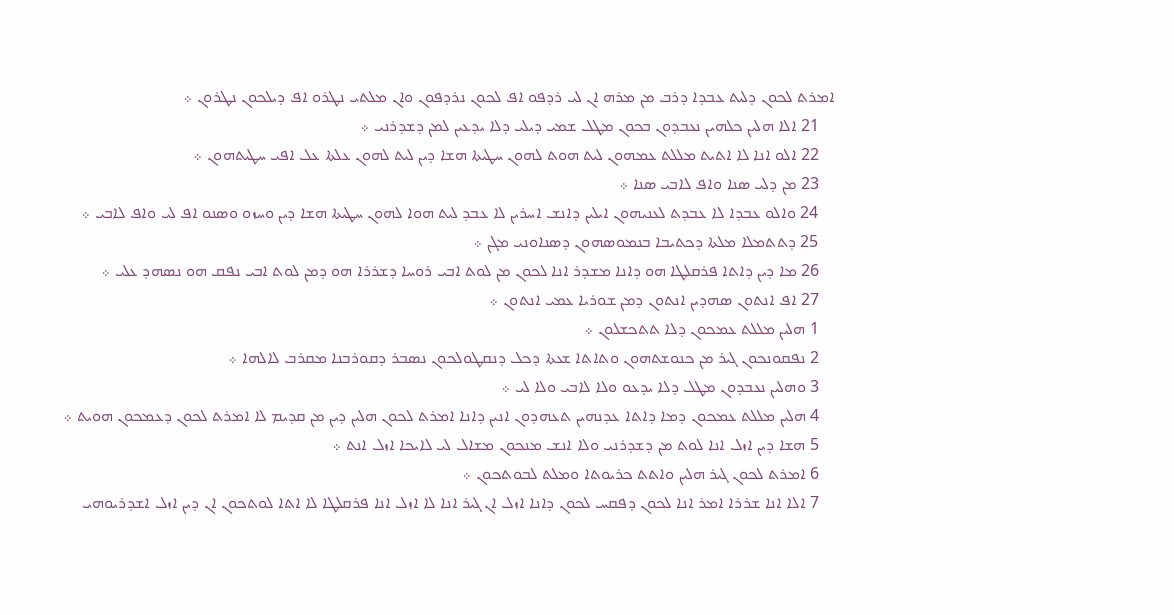ܐܡܪܬ ܠܟܘܢ ܕܠܝܬ ܥܒܕܐ ܕܪܒ ܡܢ ܡܪܗ ܐܢ ܠܝ ܪܕܦܘ ܐܦ ܠܟܘܢ ܢܪܕܦܘܢ ܘܐܢ ܡܠܬܝ ܢܛܪܘ ܐܦ ܕܝܠܟܘܢ ܢܛܪܘܢ ܀
    21 ܐܠܐ ܗܠܝܢ ܟܠܗܝܢ ܢܥܒܕܘܢ ܒܟܘܢ ܡܛܠ ܫܡܝ ܕܝܠܝ ܕܠܐ ܝܕܥܝܢ ܠܡܢ ܕܫܕܪܢܝ ܀
    22 ܐܠܘ ܐܢܐ ܠܐ ܐܬܝܬ ܡܠܠܬ ܥܡܗܘܢ ܠܝܬ ܗܘܬ ܠܗܘܢ ܚܛܝܬܐ ܗܫܐ ܕܝܢ ܠܝܬ ܠܗܘܢ ܥܠܬܐ ܥܠ ܐܦܝ ܚܛܝܬܗܘܢ ܀
    23 ܡܢ ܕܠܝ ܤܢܐ ܘܐܦ ܠܐܒܝ ܤܢܐ ܀
    24 ܘܐܠܘ ܥܒܕܐ ܠܐ ܥܒܕܬ ܠܥܢܝܗܘܢ ܐܝܠܝܢ ܕܐܢܫ ܐܚܪܝܢ ܠܐ ܥܒܕ ܠܝܬ ܗܘܐ ܠܗܘܢ ܚܛܝܬܐ ܗܫܐ ܕܝܢ ܘܚܙܘ ܘܤܢܘ ܐܦ ܠܝ ܘܐܦ ܠܐܒܝ ܀
    25 ܕܬܬܡܠܐ ܡܠܬܐ ܕܟܬܝܒܐ ܒܢܡܘܤܗܘܢ ܕܤܢܐܘܢܝ ܡܓܢ ܀
    26 ܡܐ ܕܝܢ ܕܐܬܐ ܦܪܩܠܛܐ ܗܘ ܕܐܢܐ ܡܫܕܪ ܐܢܐ ܠܟܘܢ ܡܢ ܠܘܬ ܐܒܝ ܪܘܚܐ ܕܫܪܪܐ ܗܘ ܕܡܢ ܠܘܬ ܐܒܝ ܢܦܩ ܗܘ ܢܤܗܕ ܥܠܝ ܀
    27 ܐܦ ܐܢܬܘܢ ܤܗܕܝܢ ܐܢܬܘܢ ܕܡܢ ܫܘܪܝܐ ܥܡܝ ܐܢܬܘܢ ܀
    1 ܗܠܝܢ ܡܠܠܬ ܥܡܟܘܢ ܕܠܐ ܬܬܟܫܠܘܢ ܀
    2 ܢܦܩܘܢܟܘܢ ܓܝܪ ܡܢ ܟܢܘܫܬܗܘܢ ܘܬܐܬܐ ܫܥܬܐ ܕܟܠ ܕܢܩܛܘܠܟܘܢ ܢܤܒܪ ܕܩܘܪܒܢܐ ܡܩܪܒ ܠܐܠܗܐ ܀
    3 ܘܗܠܝܢ ܢܥܒܕܘܢ ܡܛܠ ܕܠܐ ܝܕܥܘ ܘܠܐ ܠܐܒܝ ܘܠܐ ܠܝ ܀
    4 ܗܠܝܢ ܡܠܠܬ ܥܡܟܘܢ ܕܡܐ ܕܐܬܐ ܥܕܢܗܝܢ ܬܥܗܕܘܢ ܐܢܝܢ ܕܐܢܐ ܐܡܪܬ ܠܟܘܢ ܗܠܝܢ ܕܝܢ ܡܢ ܩܕܝܡ ܠܐ ܐܡܪܬ ܠܟܘܢ ܕܥܡܟܘܢ ܗܘܝܬ ܀
    5 ܗܫܐ ܕܝܢ ܐܙܠ ܐܢܐ ܠܘܬ ܡܢ ܕܫܕܪܢܝ ܘܠܐ ܐܢܫ ܡܢܟܘܢ ܡܫܐܠ ܠܝ ܠܐܝܟܐ ܐܙܠ ܐܢܬ ܀
    6 ܐܡܪܬ ܠܟܘܢ ܓܝܪ ܗܠܝܢ ܘܐܬܬ ܟܪܝܘܬܐ ܘܡܠܬ ܠܒܘܬܟܘܢ ܀
    7 ܐܠܐ ܐܢܐ ܫܪܪܐ ܐܡܪ ܐܢܐ ܠܟܘܢ ܕܦܩܚ ܠܟܘܢ ܕܐܢܐ ܐܙܠ ܐܢ ܓܝܪ ܐܢܐ ܠܐ ܐܙܠ ܐܢܐ ܦܪܩܠܛܐ ܠܐ ܐܬܐ ܠܘܬܟܘܢ ܐܢ ܕܝܢ ܐܙܠ ܐܫܕܪܝܘܗܝ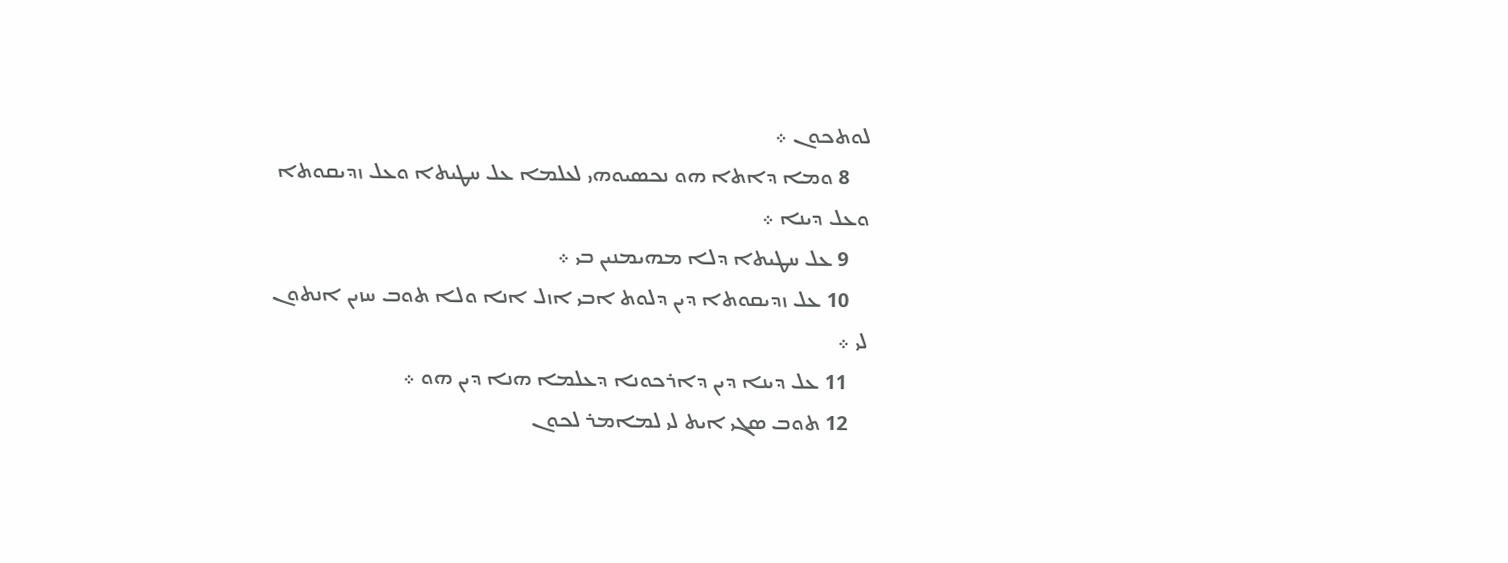ܠܘܬܟܘܢ ܀
    8 ܘܡܐ ܕܐܬܐ ܗܘ ܢܟܤܝܘܗܝ ܠܥܠܡܐ ܥܠ ܚܛܝܬܐ ܘܥܠ ܙܕܝܩܘܬܐ ܘܥܠ ܕܝܢܐ ܀
    9 ܥܠ ܚܛܝܬܐ ܕܠܐ ܡܗܝܡܢܝܢ ܒܝ ܀
    10 ܥܠ ܙܕܝܩܘܬܐ ܕܝܢ ܕܠܘܬ ܐܒܝ ܐܙܠ ܐܢܐ ܘܠܐ ܬܘܒ ܚܙܝܢ ܐܢܬܘܢ ܠܝ ܀
    11 ܥܠ ܕܝܢܐ ܕܝܢ ܕܐܪܟܘܢܐ ܕܥܠܡܐ ܗܢܐ ܕܝܢ ܗܘ ܀
    12 ܬܘܒ ܤܓܝ ܐܝܬ ܠܝ ܠܡܐܡܪ ܠܟܘܢ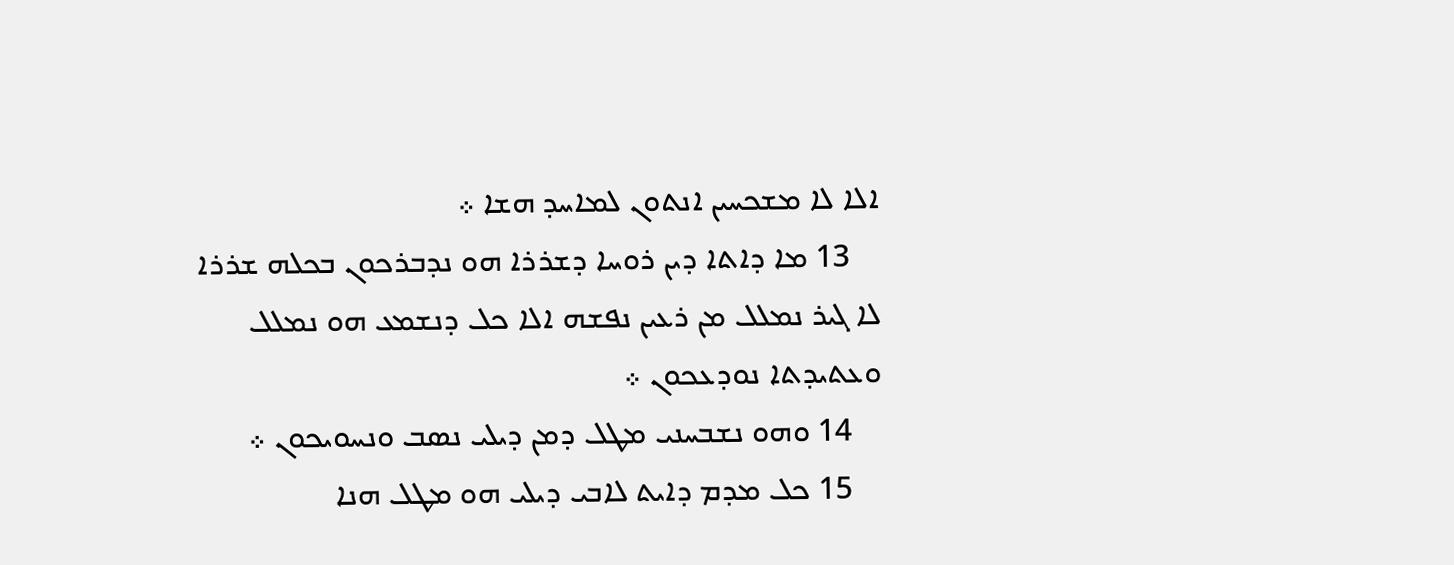ܐܠܐ ܠܐ ܡܫܟܚܝܢ ܐܢܬܘܢ ܠܡܐܚܕ ܗܫܐ ܀
    13 ܡܐ ܕܐܬܐ ܕܝܢ ܪܘܚܐ ܕܫܪܪܐ ܗܘ ܢܕܒܪܟܘܢ ܒܟܠܗ ܫܪܪܐ ܠܐ ܓܝܪ ܢܡܠܠ ܡܢ ܪܥܝܢ ܢܦܫܗ ܐܠܐ ܟܠ ܕܢܫܡܥ ܗܘ ܢܡܠܠ ܘܥܬܝܕܬܐ ܢܘܕܥܟܘܢ ܀
    14 ܘܗܘ ܢܫܒܚܢܝ ܡܛܠ ܕܡܢ ܕܝܠܝ ܢܤܒ ܘܢܚܘܝܟܘܢ ܀
    15 ܟܠ ܡܕܡ ܕܐܝܬ ܠܐܒܝ ܕܝܠܝ ܗܘ ܡܛܠ ܗܢܐ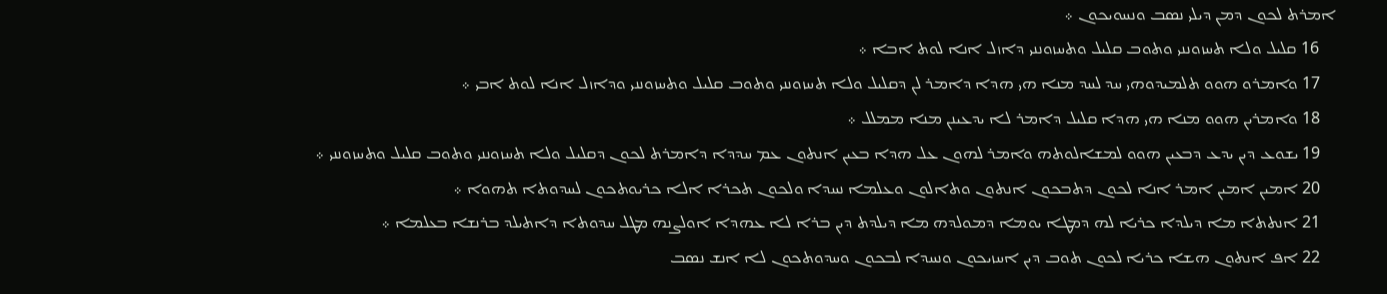ܐܡܪܬ ܠܟܘܢ ܕܡܢ ܕܝܠܝ ܢܤܒ ܘܢܚܘܝܟܘܢ ܀
    16 ܩܠܝܠ ܘܠܐ ܬܚܙܘܢܢܝ ܘܬܘܒ ܩܠܝܠ ܘܬܚܙܘܢܢܝ ܕܐܙܠ ܐܢܐ ܠܘܬ ܐܒܐ ܀
    17 ܘܐܡܪܘ ܗܘܘ ܬܠܡܝܕܘܗܝ ܚܕ ܠܚܕ ܡܢܐ ܗܝ ܗܕܐ ܕܐܡܪ ܠܢ ܕܩܠܝܠ ܘܠܐ ܬܚܙܘܢܢܝ ܘܬܘܒ ܩܠܝܠ ܘܬܚܙܘܢܢܝ ܘܕܐܙܠ ܐܢܐ ܠܘܬ ܐܒܝ ܀
    18 ܘܐܡܪܝܢ ܗܘܘ ܡܢܐ ܗܝ ܗܕܐ ܩܠܝܠ ܕܐܡܪ ܠܐ ܝܕܥܝܢܢ ܡܢܐ ܡܡܠܠ ܀
    19 ܝܫܘܥ ܕܝܢ ܝܕܥ ܕܒܥܝܢ ܗܘܘ ܠܡܫܐܠܘܬܗ ܘܐܡܪ ܠܗܘܢ ܥܠ ܗܕܐ ܒܥܝܢ ܐܢܬܘܢ ܥܡ ܚܕܕܐ ܕܐܡܪܬ ܠܟܘܢ ܕܩܠܝܠ ܘܠܐ ܬܚܙܘܢܢܝ ܘܬܘܒ ܩܠܝܠ ܘܬܚܙܘܢܢܝ ܀
    20 ܐܡܝܢ ܐܡܝܢ ܐܡܪ ܐܢܐ ܠܟܘܢ ܕܬܒܟܘܢ ܐܢܬܘܢ ܘܬܐܠܘܢ ܘܥܠܡܐ ܢܚܕܐ ܘܠܟܘܢ ܬܟܪܐ ܐܠܐ ܟܪܝܘܬܟܘܢ ܠܚܕܘܬܐ ܬܗܘܐ ܀
    21 ܐܢܬܬܐ ܡܐ ܕܝܠܕܐ ܟܪܝܐ ܠܗ ܕܡܛܐ ܝܘܡܐ ܕܡܘܠܕܗ ܡܐ ܕܝܠܕܬ ܕܝܢ ܒܪܐ ܠܐ ܥܗܕܐ ܐܘܠܨܢܗ ܡܛܠ ܚܕܘܬܐ ܕܐܬܝܠܕ ܒܪܢܫܐ ܒܥܠܡܐ ܀
    22 ܐܦ ܐܢܬܘܢ ܗܫܐ ܟܪܝܐ ܠܟܘܢ ܬܘܒ ܕܝܢ ܐܚܙܝܟܘܢ ܘܢܚܕܐ ܠܒܟܘܢ ܘܚܕܘܬܟܘܢ ܠܐ ܐܢܫ ܢܤܒ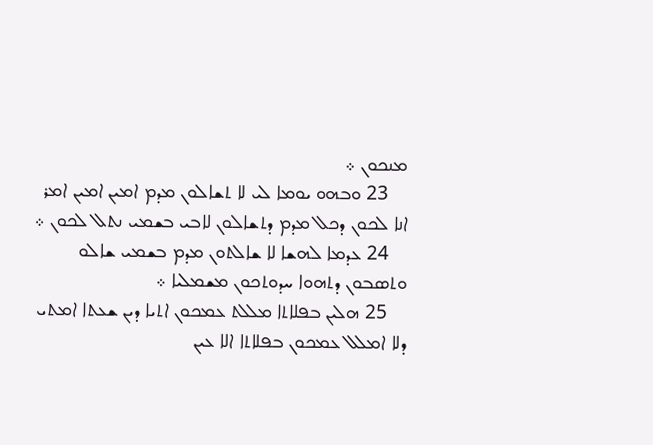ܡܢܟܘܢ ܀
    23 ܘܒܗܘ ܝܘܡܐ ܠܝ ܠܐ ܬܫܐܠܘܢ ܡܕܡ ܐܡܝܢ ܐܡܝܢ ܐܡܪ ܐܢܐ ܠܟܘܢ ܕܟܠ ܡܕܡ ܕܬܫܐܠܘܢ ܠܐܒܝ ܒܫܡܝ ܢܬܠ ܠܟܘܢ ܀
    24 ܥܕܡܐ ܠܗܫܐ ܠܐ ܫܐܠܬܘܢ ܡܕܡ ܒܫܡܝ ܫܐܠܘ ܘܬܤܒܘܢ ܕܬܗܘܐ ܚܕܘܬܟܘܢ ܡܫܡܠܝܐ ܀
    25 ܗܠܝܢ ܒܦܠܐܬܐ ܡܠܠܬ ܥܡܟܘܢ ܐܬܝܐ ܕܝܢ ܫܥܬܐ ܐܡܬܝ ܕܠܐ ܐܡܠܠ ܥܡܟܘܢ ܒܦܠܐܬܐ ܐܠܐ ܥܝܢ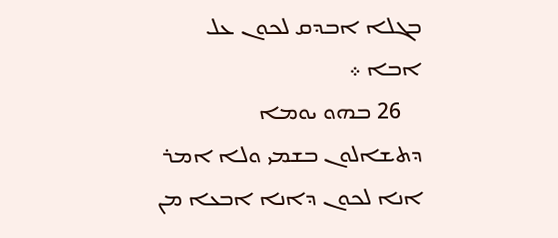ܒܓܠܐ ܐܒܕܩ ܠܟܘܢ ܥܠ ܐܒܐ ܀
    26 ܒܗܘ ܝܘܡܐ ܕܬܫܐܠܘܢ ܒܫܡܝ ܘܠܐ ܐܡܪ ܐܢܐ ܠܟܘܢ ܕܐܢܐ ܐܒܥܐ ܡܢ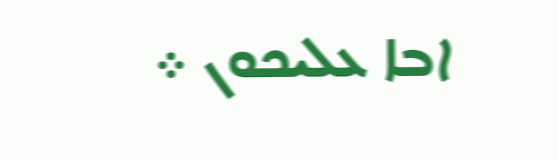ܐܒܐ ܥܠܝܟܘܢ ܀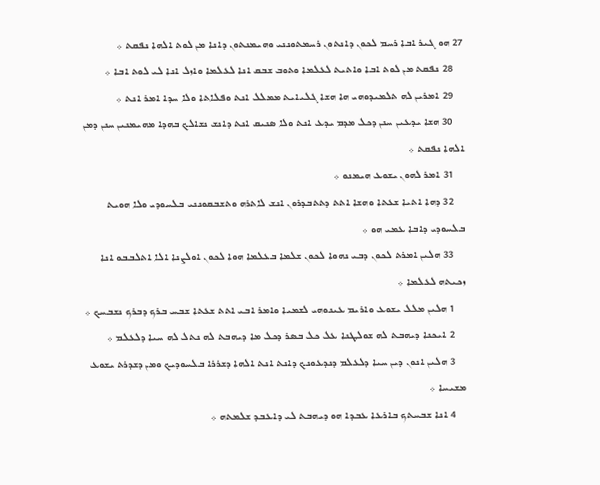27 ܗܘ ܓܝܪ ܐܒܐ ܪܚܡ ܠܟܘܢ ܕܐܢܬܘܢ ܪܚܡܬܘܢܢܝ ܘܗܝܡܢܬܘܢ ܕܐܢܐ ܡܢ ܠܘܬ ܐܠܗܐ ܢܦܩܬ ܀
    28 ܢܦܩܬ ܡܢ ܠܘܬ ܐܒܐ ܘܐܬܝܬ ܠܥܠܡܐ ܘܬܘܒ ܫܒܩ ܐܢܐ ܠܥܠܡܐ ܘܐܙܠ ܐܢܐ ܠܝ ܠܘܬ ܐܒܐ ܀
    29 ܐܡܪܝܢ ܠܗ ܬܠܡܝܕܘܗܝ ܗܐ ܗܫܐ ܓܠܝܐܝܬ ܡܡܠܠ ܐܢܬ ܘܦܠܐܬܐ ܘܠܐ ܚܕܐ ܐܡܪ ܐܢܬ ܀
    30 ܗܫܐ ܝܕܥܝܢ ܚܢܢ ܕܟܠ ܡܕܡ ܝܕܥ ܐܢܬ ܘܠܐ ܤܢܝܩ ܐܢܬ ܕܐܢܫ ܢܫܐܠܟ ܒܗܕܐ ܡܗܝܡܢܝܢ ܚܢܢ ܕܡܢ ܐܠܗܐ ܢܦܩܬ ܀
    31 ܐܡܪ ܠܗܘܢ ܝܫܘܥ ܗܝܡܢܘ ܀
    32 ܕܗܐ ܐܬܝܐ ܫܥܬܐ ܘܗܫܐ ܐܬܬ ܕܬܬܒܕܪܘܢ ܐܢܫ ܠܐܬܪܗ ܘܬܫܒܩܘܢܢܝ ܒܠܚܘܕܝ ܘܠܐ ܗܘܝܬ ܒܠܚܘܕܝ ܕܐܒܐ ܥܡܝ ܗܘ ܀
    33 ܗܠܝܢ ܐܡܪܬ ܠܟܘܢ ܕܒܝ ܢܗܘܐ ܠܟܘܢ ܫܠܡܐ ܒܥܠܡܐ ܗܘܐ ܠܟܘܢ ܐܘܠܨܢܐ ܐܠܐ ܐܬܠܒܒܘ ܐܢܐ ܙܟܝܬܗ ܠܥܠܡܐ ܀
    1 ܗܠܝܢ ܡܠܠ ܝܫܘܥ ܘܐܪܝܡ ܥܝܢܘܗܝ ܠܫܡܝܐ ܘܐܡܪ ܐܒܝ ܐܬܬ ܫܥܬܐ ܫܒܚ ܒܪܟ ܕܒܪܟ ܢܫܒܚܟ ܀
    2 ܐܝܟܢܐ ܕܝܗܒܬ ܠܗ ܫܘܠܛܢܐ ܥܠ ܟܠ ܒܤܪ ܕܟܠ ܡܐ ܕܝܗܒܬ ܠܗ ܢܬܠ ܠܗ ܚܝܐ ܕܠܥܠܡ ܀
    3 ܗܠܝܢ ܐܢܘܢ ܕܝܢ ܚܝܐ ܕܠܥܠܡ ܕܢܕܥܘܢܟ ܕܐܢܬ ܐܢܬ ܐܠܗܐ ܕܫܪܪܐ ܒܠܚܘܕܝܟ ܘܡܢ ܕܫܕܪܬ ܝܫܘܥ ܡܫܝܚܐ ܀
    4 ܐܢܐ ܫܒܚܬܟ ܒܐܪܥܐ ܥܒܕܐ ܗܘ ܕܝܗܒܬ ܠܝ ܕܐܥܒܕ ܫܠܡܬܗ ܀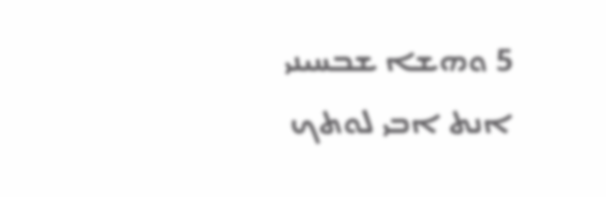5 ܘܗܫܐ ܫܒܚܝܢܝ ܐܢܬ ܐܒܝ ܠܘܬܟ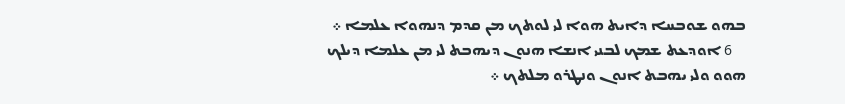ܒܗܘ ܫܘܒܚܐ ܕܐܝܬ ܗܘܐ ܠܝ ܠܘܬܟ ܡܢ ܩܕܡ ܕܢܗܘܐ ܥܠܡܐ ܀
    6 ܐܘܕܥܬ ܫܡܟ ܠܒܢܝ ܐܢܫܐ ܗܢܘܢ ܕܝܗܒܬ ܠܝ ܡܢ ܥܠܡܐ ܕܝܠܟ ܗܘܘ ܘܠܝ ܝܗܒܬ ܐܢܘܢ ܘܢܛܪܘ ܡܠܬܟ ܀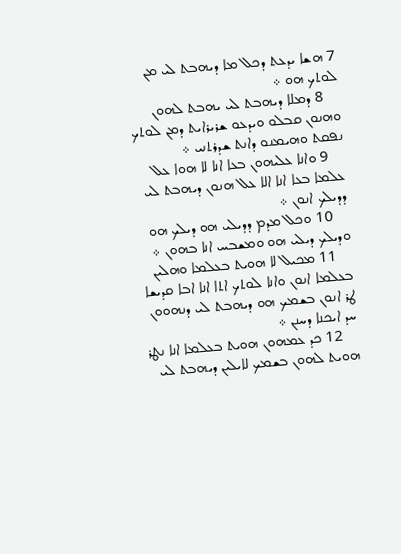7 ܗܫܐ ܝܕܥܬ ܕܟܠ ܡܐ ܕܝܗܒܬ ܠܝ ܡܢ ܠܘܬܟ ܗܘ ܀
    8 ܕܡܠܐ ܕܝܗܒܬ ܠܝ ܝܗܒܬ ܠܗܘܢ ܘܗܢܘܢ ܩܒܠܘ ܘܝܕܥܘ ܫܪܝܪܐܝܬ ܕܡܢ ܠܘܬܟ ܢܦܩܬ ܘܗܝܡܢܘ ܕܐܢܬ ܫܕܪܬܢܝ ܀
    9 ܘܐܢܐ ܥܠܝܗܘܢ ܒܥܐ ܐܢܐ ܠܐ ܗܘܐ ܥܠ ܥܠܡܐ ܒܥܐ ܐܢܐ ܐܠܐ ܥܠ ܗܢܘܢ ܕܝܗܒܬ ܠܝ ܕܕܝܠܟ ܐܢܘܢ ܀
    10 ܘܟܠ ܡܕܡ ܕܕܝܠܝ ܗܘ ܕܝܠܟ ܗܘ ܘܕܝܠܟ ܕܝܠܝ ܗܘ ܘܡܫܒܚ ܐܢܐ ܒܗܘܢ ܀
    11 ܡܟܝܠ ܠܐ ܗܘܝܬ ܒܥܠܡܐ ܘܗܠܝܢ ܒܥܠܡܐ ܐܢܘܢ ܘܐܢܐ ܠܘܬܟ ܐܬܐ ܐܢܐ ܐܒܐ ܩܕܝܫܐ ܛܪ ܐܢܘܢ ܒܫܡܟ ܗܘ ܕܝܗܒܬ ܠܝ ܕܢܗܘܘܢ ܚܕ ܐܝܟܢܐ ܕܚܢܢ ܀
    12 ܟܕ ܥܡܗܘܢ ܗܘܝܬ ܒܥܠܡܐ ܐܢܐ ܢܛܪ ܗܘܝܬ ܠܗܘܢ ܒܫܡܟ ܠܐܝܠܝܢ ܕܝܗܒܬ ܠܝ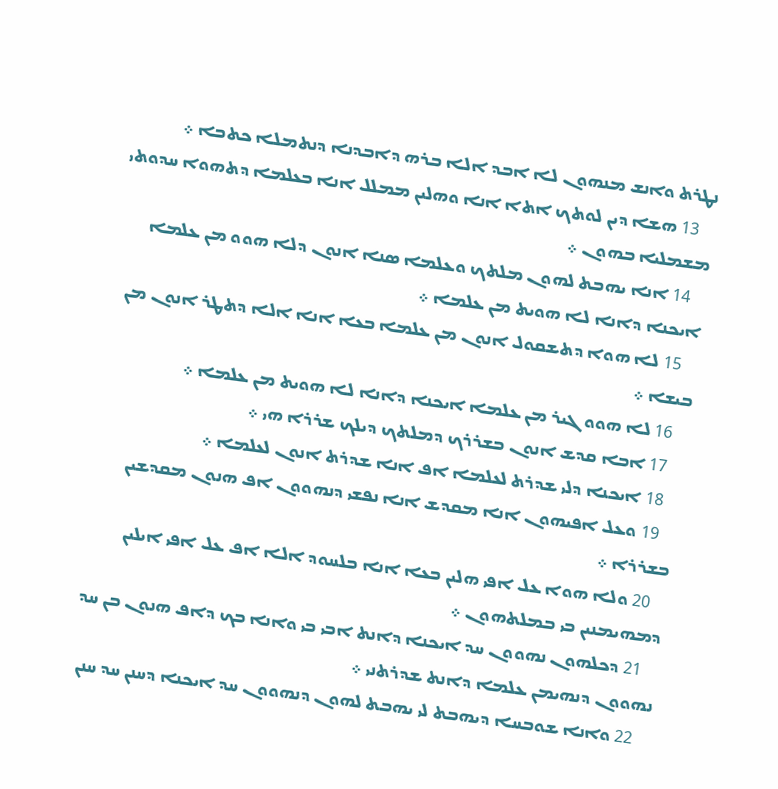ܢܛܪܬ ܘܐܢܫ ܡܢܗܘܢ ܠܐ ܐܒܕ ܐܠܐ ܒܪܗ ܕܐܒܕܢܐ ܕܢܬܡܠܐ ܟܬܒܐ ܀
    13 ܗܫܐ ܕܝܢ ܠܘܬܟ ܐܬܐ ܐܢܐ ܘܗܠܝܢ ܡܡܠܠ ܐܢܐ ܒܥܠܡܐ ܕܬܗܘܐ ܚܕܘܬܝ ܡܫܡܠܝܐ ܒܗܘܢ ܀
    14 ܐܢܐ ܝܗܒܬ ܠܗܘܢ ܡܠܬܟ ܘܥܠܡܐ ܤܢܐ ܐܢܘܢ ܕܠܐ ܗܘܘ ܡܢ ܥܠܡܐ ܐܝܟܢܐ ܕܐܢܐ ܠܐ ܗܘܝܬ ܡܢ ܥܠܡܐ ܀
    15 ܠܐ ܗܘܐ ܕܬܫܩܘܠ ܐܢܘܢ ܡܢ ܥܠܡܐ ܒܥܐ ܐܢܐ ܐܠܐ ܕܬܛܪ ܐܢܘܢ ܡܢ ܒܝܫܐ ܀
    16 ܠܐ ܗܘܘ ܓܝܪ ܡܢ ܥܠܡܐ ܐܝܟܢܐ ܕܐܢܐ ܠܐ ܗܘܝܬ ܡܢ ܥܠܡܐ ܀
    17 ܐܒܐ ܩܕܫ ܐܢܘܢ ܒܫܪܪܟ ܕܡܠܬܟ ܕܝܠܟ ܫܪܪܐ ܗܝ ܀
    18 ܐܝܟܢܐ ܕܠܝ ܫܕܪܬ ܠܥܠܡܐ ܐܦ ܐܢܐ ܫܕܪܬ ܐܢܘܢ ܠܥܠܡܐ ܀
    19 ܘܥܠ ܐܦܝܗܘܢ ܐܢܐ ܡܩܕܫ ܐܢܐ ܢܦܫܝ ܕܢܗܘܘܢ ܐܦ ܗܢܘܢ ܡܩܕܫܝܢ ܒܫܪܪܐ ܀
    20 ܘܠܐ ܗܘܐ ܥܠ ܐܦܝ ܗܠܝܢ ܒܥܐ ܐܢܐ ܒܠܚܘܕ ܐܠܐ ܐܦ ܥܠ ܐܦܝ ܐܝܠܝܢ ܕܡܗܝܡܢܝܢ ܒܝ ܒܡܠܬܗܘܢ ܀
    21 ܕܟܠܗܘܢ ܢܗܘܘܢ ܚܕ ܐܝܟܢܐ ܕܐܢܬ ܐܒܝ ܒܝ ܘܐܢܐ ܒܟ ܕܐܦ ܗܢܘܢ ܒܢ ܚܕ ܢܗܘܘܢ ܕܢܗܝܡܢ ܥܠܡܐ ܕܐܢܬ ܫܕܪܬܢܝ ܀
    22 ܘܐܢܐ ܫܘܒܚܐ ܕܝܗܒܬ ܠܝ ܝܗܒܬ ܠܗܘܢ ܕܢܗܘܘܢ ܚܕ ܐܝܟܢܐ ܕܚܢܢ ܚܕ ܚܢܢ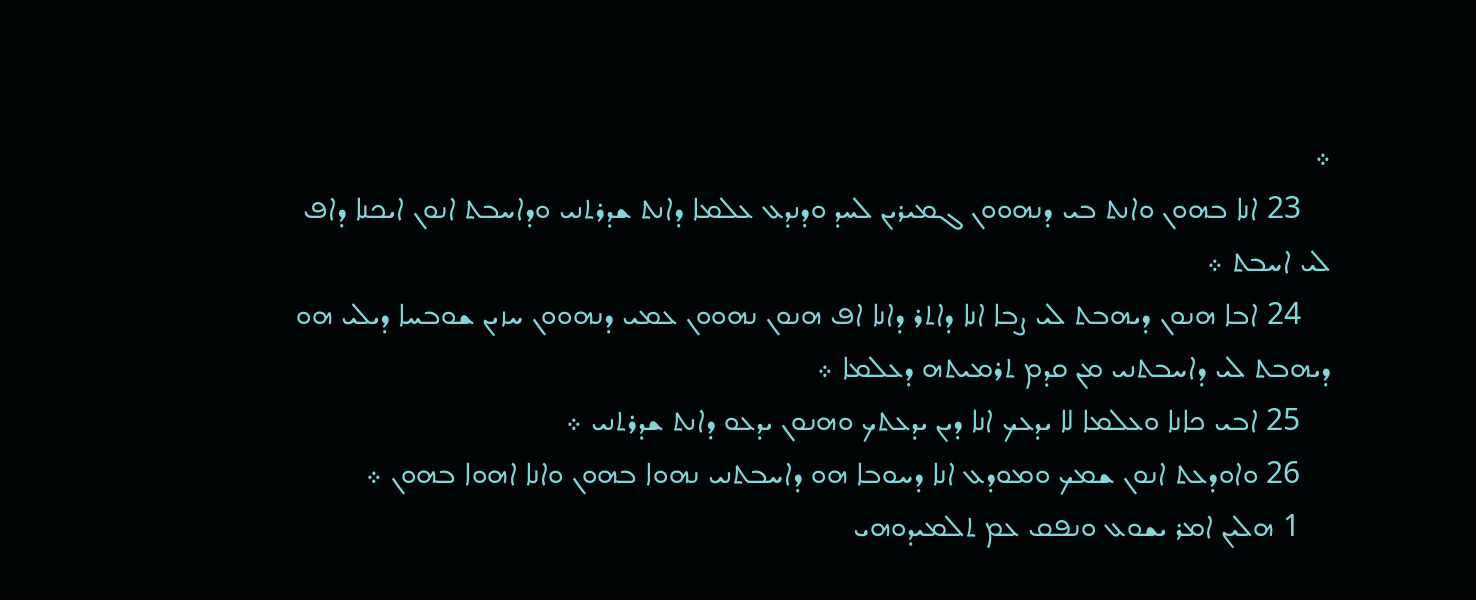܀
    23 ܐܢܐ ܒܗܘܢ ܘܐܢܬ ܒܝ ܕܢܗܘܘܢ ܓܡܝܪܝܢ ܠܚܕ ܘܕܢܕܥ ܥܠܡܐ ܕܐܢܬ ܫܕܪܬܢܝ ܘܕܐܚܒܬ ܐܢܘܢ ܐܝܟܢܐ ܕܐܦ ܠܝ ܐܚܒܬ ܀
    24 ܐܒܐ ܗܢܘܢ ܕܝܗܒܬ ܠܝ ܨܒܐ ܐܢܐ ܕܐܬܪ ܕܐܢܐ ܐܦ ܗܢܘܢ ܢܗܘܘܢ ܥܡܝ ܕܢܗܘܘܢ ܚܙܝܢ ܫܘܒܚܐ ܕܝܠܝ ܗܘ ܕܝܗܒܬ ܠܝ ܕܐܚܒܬܢܝ ܡܢ ܩܕܡ ܬܪܡܝܬܗ ܕܥܠܡܐ ܀
    25 ܐܒܝ ܟܐܢܐ ܘܥܠܡܐ ܠܐ ܝܕܥܟ ܐܢܐ ܕܝܢ ܝܕܥܬܟ ܘܗܢܘܢ ܝܕܥܘ ܕܐܢܬ ܫܕܪܬܢܝ ܀
    26 ܘܐܘܕܥܬ ܐܢܘܢ ܫܡܟ ܘܡܘܕܥ ܐܢܐ ܕܚܘܒܐ ܗܘ ܕܐܚܒܬܢܝ ܢܗܘܐ ܒܗܘܢ ܘܐܢܐ ܐܗܘܐ ܒܗܘܢ ܀
    1 ܗܠܝܢ ܐܡܪ ܝܫܘܥ ܘܢܦܩ ܥܡ ܬܠܡܝܕܘܗܝ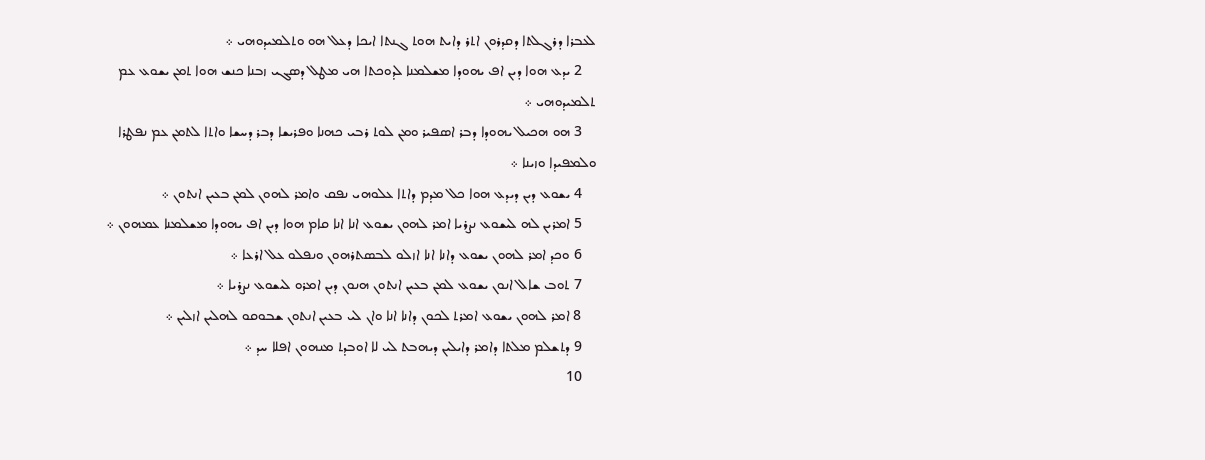ܠܥܒܪܐ ܕܪܓܠܬܐ ܕܩܕܪܘܢ ܐܬܪ ܕܐܝܬ ܗܘܬ ܓܢܬܐ ܐܝܟܐ ܕܥܠ ܗܘ ܘܬܠܡܝܕܘܗܝ ܀
    2 ܝܕܥ ܗܘܐ ܕܝܢ ܐܦ ܝܗܘܕܐ ܡܫܠܡܢܐ ܠܕܘܟܬܐ ܗܝ ܡܛܠ ܕܤܓܝ ܙܒܢܐ ܟܢܫ ܗܘܐ ܬܡܢ ܝܫܘܥ ܥܡ ܬܠܡܝܕܘܗܝ ܀
    3 ܗܘ ܗܟܝܠ ܝܗܘܕܐ ܕܒܪ ܐܤܦܝܪ ܘܡܢ ܠܘܬ ܪܒܝ ܟܗܢܐ ܘܦܪܝܫܐ ܕܒܪ ܕܚܫܐ ܘܐܬܐ ܠܬܡܢ ܥܡ ܢܦܛܪܐ ܘܠܡܦܝܕܐ ܘܙܝܢܐ ܀
    4 ܝܫܘܥ ܕܝܢ ܕܝܕܥ ܗܘܐ ܟܠ ܡܕܡ ܕܐܬܐ ܥܠܘܗܝ ܢܦܩ ܘܐܡܪ ܠܗܘܢ ܠܡܢ ܒܥܝܢ ܐܢܬܘܢ ܀
    5 ܐܡܪܝܢ ܠܗ ܠܝܫܘܥ ܢܨܪܝܐ ܐܡܪ ܠܗܘܢ ܝܫܘܥ ܐܢܐ ܐܢܐ ܩܐܡ ܗܘܐ ܕܝܢ ܐܦ ܝܗܘܕܐ ܡܫܠܡܢܐ ܥܡܗܘܢ ܀
    6 ܘܟܕ ܐܡܪ ܠܗܘܢ ܝܫܘܥ ܕܐܢܐ ܐܢܐ ܐܙܠܘ ܠܒܤܬܪܗܘܢ ܘܢܦܠܘ ܥܠ ܐܪܥܐ ܀
    7 ܬܘܒ ܫܐܠ ܐܢܘܢ ܝܫܘܥ ܠܡܢ ܒܥܝܢ ܐܢܬܘܢ ܗܢܘܢ ܕܝܢ ܐܡܪܘ ܠܝܫܘܥ ܢܨܪܝܐ ܀
    8 ܐܡܪ ܠܗܘܢ ܝܫܘܥ ܐܡܪܬ ܠܟܘܢ ܕܐܢܐ ܐܢܐ ܘܐܢ ܠܝ ܒܥܝܢ ܐܢܬܘܢ ܫܒܘܩܘ ܠܗܠܝܢ ܐܙܠܝܢ ܀
    9 ܕܬܫܠܡ ܡܠܬܐ ܕܐܡܪ ܕܐܝܠܝܢ ܕܝܗܒܬ ܠܝ ܠܐ ܐܘܒܕܬ ܡܢܗܘܢ ܐܦܠܐ ܚܕ ܀
    10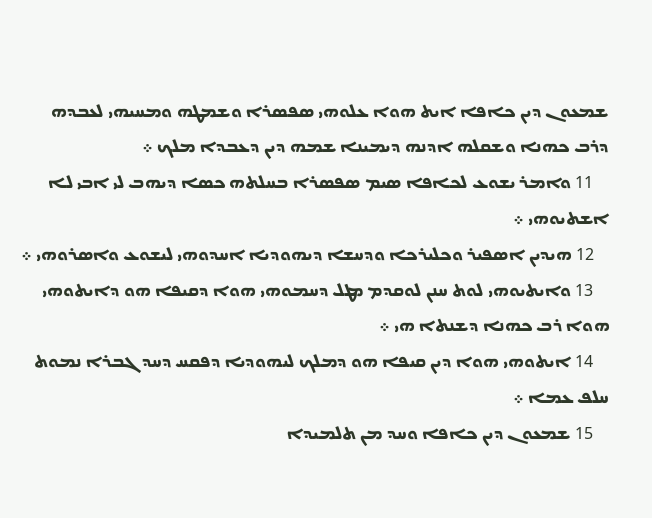ܫܡܥܘܢ ܕܝܢ ܟܐܦܐ ܐܝܬ ܗܘܐ ܥܠܘܗܝ ܤܦܤܪܐ ܘܫܡܛܗ ܘܡܚܝܗܝ ܠܥܒܕܗ ܕܪܒ ܟܗܢܐ ܘܫܩܠܗ ܐܕܢܗ ܕܝܡܝܢܐ ܫܡܗ ܕܝܢ ܕܥܒܕܐ ܡܠܟ ܀
    11 ܘܐܡܪ ܝܫܘܥ ܠܟܐܦܐ ܤܝܡ ܤܦܤܪܐ ܒܚܠܬܗ ܟܤܐ ܕܝܗܒ ܠܝ ܐܒܝ ܠܐ ܐܫܬܝܘܗܝ ܀
    12 ܗܝܕܝܢ ܐܤܦܝܪ ܘܟܠܝܪܟܐ ܘܕܚܫܐ ܕܝܗܘܕܝܐ ܐܚܕܘܗܝ ܠܝܫܘܥ ܘܐܤܪܘܗܝ ܀
    13 ܘܐܝܬܝܘܗܝ ܠܘܬ ܚܢܢ ܠܘܩܕܡ ܡܛܠ ܕܚܡܘܗܝ ܗܘܐ ܕܩܝܦܐ ܗܘ ܕܐܝܬܘܗܝ ܗܘܐ ܪܒ ܟܗܢܐ ܕܫܢܬܐ ܗܝ ܀
    14 ܐܝܬܘܗܝ ܗܘܐ ܕܝܢ ܩܝܦܐ ܗܘ ܕܡܠܟ ܠܝܗܘܕܝܐ ܕܦܩܚ ܕܚܕ ܓܒܪܐ ܢܡܘܬ ܚܠܦ ܥܡܐ ܀
    15 ܫܡܥܘܢ ܕܝܢ ܟܐܦܐ ܘܚܕ ܡܢ ܬܠܡܝܕܐ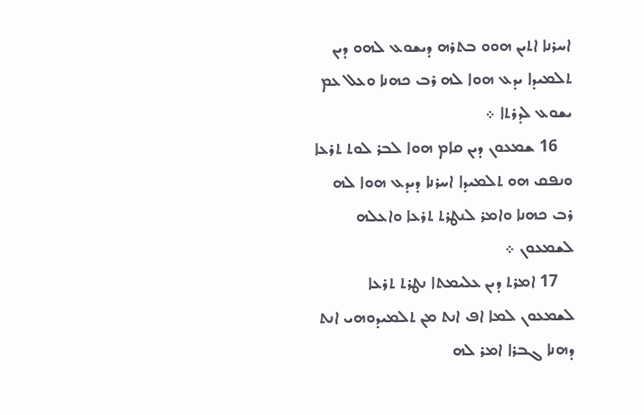ܐܚܪܢܐ ܐܬܝܢ ܗܘܘ ܒܬܪܗ ܕܝܫܘܥ ܠܗܘ ܕܝܢ ܬܠܡܝܕܐ ܝܕܥ ܗܘܐ ܠܗ ܪܒ ܟܗܢܐ ܘܥܠ ܥܡ ܝܫܘܥ ܠܕܪܬܐ ܀
    16 ܫܡܥܘܢ ܕܝܢ ܩܐܡ ܗܘܐ ܠܒܪ ܠܘܬ ܬܪܥܐ ܘܢܦܩ ܗܘ ܬܠܡܝܕܐ ܐܚܪܢܐ ܕܝܕܥ ܗܘܐ ܠܗ ܪܒ ܟܗܢܐ ܘܐܡܪ ܠܢܛܪܬ ܬܪܥܐ ܘܐܥܠܗ ܠܫܡܥܘܢ ܀
    17 ܐܡܪܬ ܕܝܢ ܥܠܝܡܬܐ ܢܛܪܬ ܬܪܥܐ ܠܫܡܥܘܢ ܠܡܐ ܐܦ ܐܢܬ ܡܢ ܬܠܡܝܕܘܗܝ ܐܢܬ ܕܗܢܐ ܓܒܪܐ ܐܡܪ ܠܗ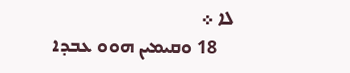ܠܐ ܀
    18 ܘܩܝܡܝܢ ܗܘܘ ܥܒܕܐ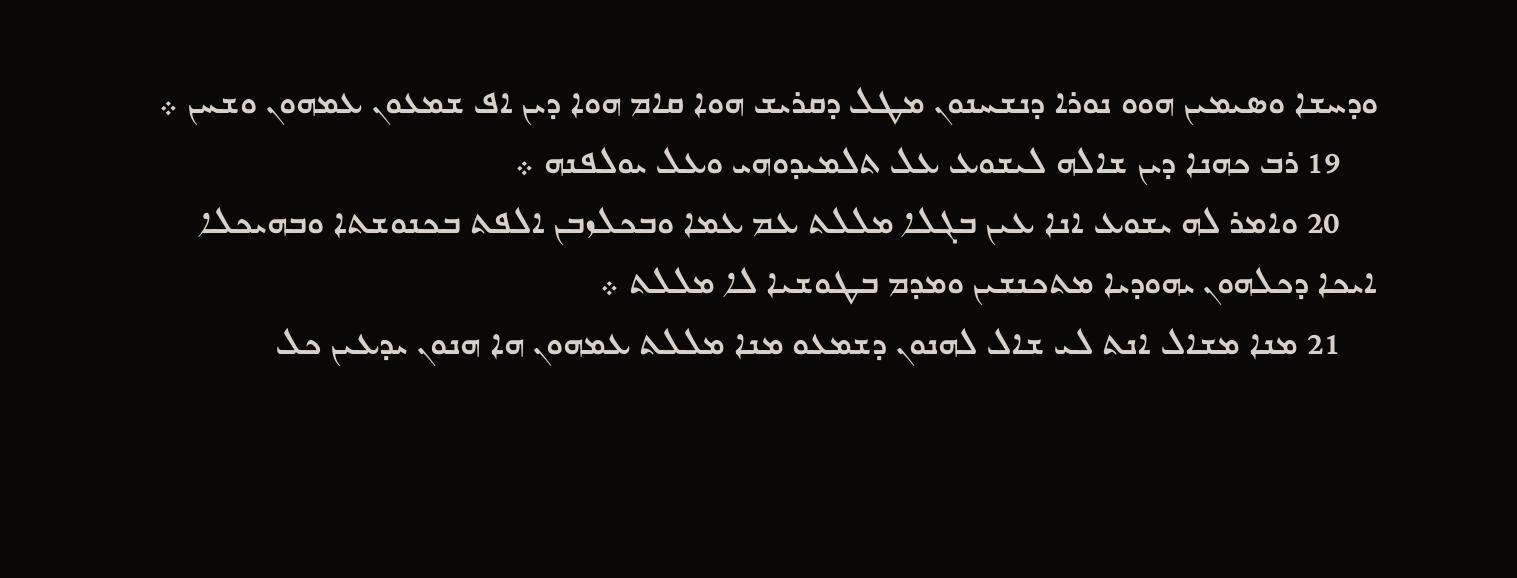ܘܕܚܫܐ ܘܤܝܡܝܢ ܗܘܘ ܢܘܪܐ ܕܢܫܚܢܘܢ ܡܛܠ ܕܩܪܝܫ ܗܘܐ ܩܐܡ ܗܘܐ ܕܝܢ ܐܦ ܫܡܥܘܢ ܥܡܗܘܢ ܘܫܚܢ ܀
    19 ܪܒ ܟܗܢܐ ܕܝܢ ܫܐܠܗ ܠܝܫܘܥ ܥܠ ܬܠܡܝܕܘܗܝ ܘܥܠ ܝܘܠܦܢܗ ܀
    20 ܘܐܡܪ ܠܗ ܝܫܘܥ ܐܢܐ ܥܝܢ ܒܓܠܐ ܡܠܠܬ ܥܡ ܥܡܐ ܘܒܟܠܙܒܢ ܐܠܦܬ ܒܟܢܘܫܬܐ ܘܒܗܝܟܠܐ ܐܝܟܐ ܕܟܠܗܘܢ ܝܗܘܕܝܐ ܡܬܟܢܫܝܢ ܘܡܕܡ ܒܛܘܫܝܐ ܠܐ ܡܠܠܬ ܀
    21 ܡܢܐ ܡܫܐܠ ܐܢܬ ܠܝ ܫܐܠ ܠܗܢܘܢ ܕܫܡܥܘ ܡܢܐ ܡܠܠܬ ܥܡܗܘܢ ܗܐ ܗܢܘܢ ܝܕܥܝܢ ܟܠ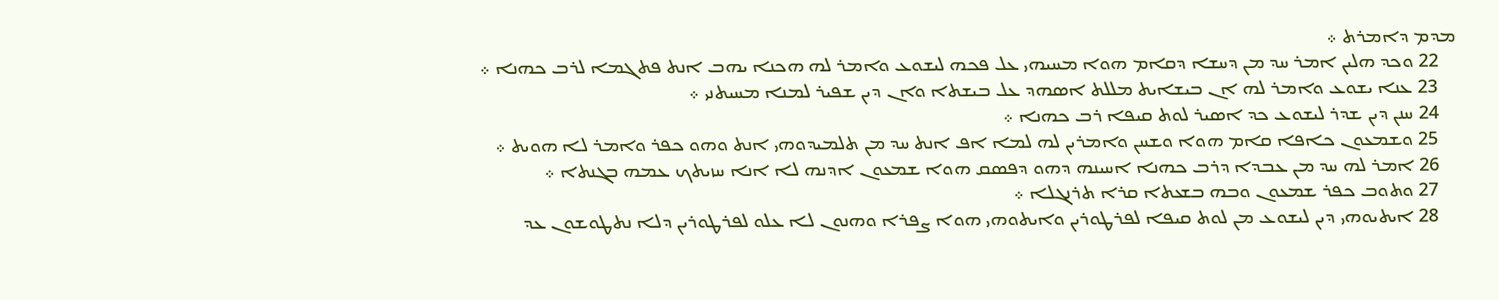ܡܕܡ ܕܐܡܪܬ ܀
    22 ܘܟܕ ܗܠܝܢ ܐܡܪ ܚܕ ܡܢ ܕܚܫܐ ܕܩܐܡ ܗܘܐ ܡܚܝܗܝ ܥܠ ܦܟܗ ܠܝܫܘܥ ܘܐܡܪ ܠܗ ܗܟܢܐ ܝܗܒ ܐܢܬ ܦܬܓܡܐ ܠܪܒ ܟܗܢܐ ܀
    23 ܥܢܐ ܝܫܘܥ ܘܐܡܪ ܠܗ ܐܢ ܒܝܫܐܝܬ ܡܠܠܬ ܐܤܗܕ ܥܠ ܒܝܫܬܐ ܘܐܢ ܕܝܢ ܫܦܝܪ ܠܡܢܐ ܡܚܝܬܢܝ ܀
    24 ܚܢܢ ܕܝܢ ܫܕܪ ܠܝܫܘܥ ܟܕ ܐܤܝܪ ܠܘܬ ܩܝܦܐ ܪܒ ܟܗܢܐ ܀
    25 ܘܫܡܥܘܢ ܟܐܦܐ ܩܐܡ ܗܘܐ ܘܫܚܢ ܘܐܡܪܝܢ ܠܗ ܠܡܐ ܐܦ ܐܢܬ ܚܕ ܡܢ ܬܠܡܝܕܘܗܝ ܐܢܬ ܘܗܘ ܟܦܪ ܘܐܡܪ ܠܐ ܗܘܝܬ ܀
    26 ܐܡܪ ܠܗ ܚܕ ܡܢ ܥܒܕܐ ܕܪܒ ܟܗܢܐ ܐܚܝܢܗ ܕܗܘ ܕܦܤܩ ܗܘܐ ܫܡܥܘܢ ܐܕܢܗ ܠܐ ܐܢܐ ܚܙܝܬܟ ܥܡܗ ܒܓܢܬܐ ܀
    27 ܘܬܘܒ ܟܦܪ ܫܡܥܘܢ ܘܒܗ ܒܫܥܬܐ ܩܪܐ ܬܪܢܓܠܐ ܀
    28 ܐܝܬܝܘܗܝ ܕܝܢ ܠܝܫܘܥ ܡܢ ܠܘܬ ܩܝܦܐ ܠܦܪܛܘܪܝܢ ܘܐܝܬܘܗܝ ܗܘܐ ܨܦܪܐ ܘܗܢܘܢ ܠܐ ܥܠܘ ܠܦܪܛܘܪܝܢ ܕܠܐ ܢܬܛܘܫܘܢ ܥܕ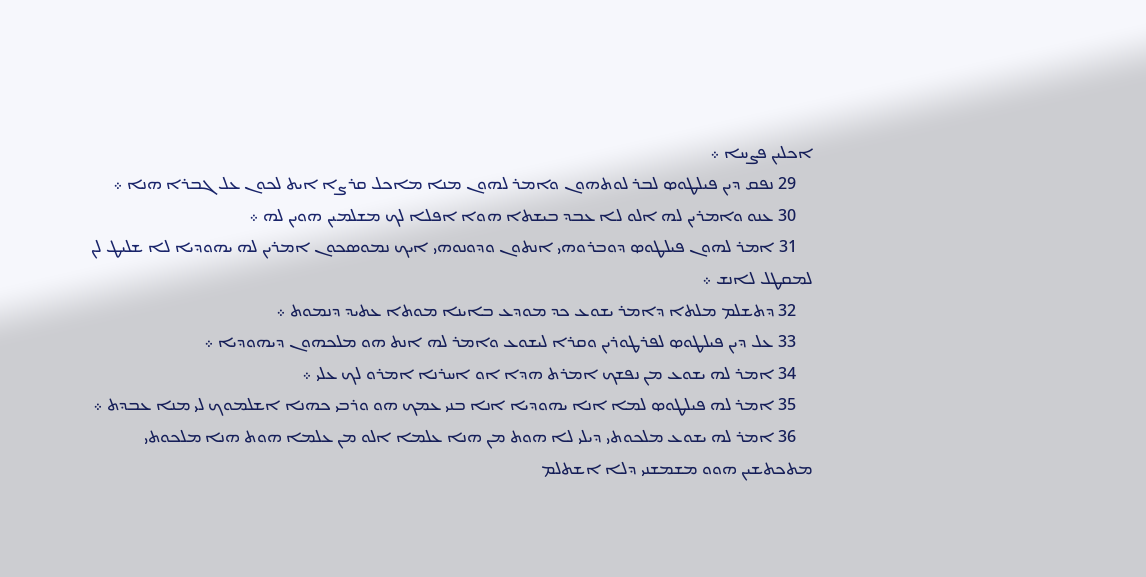ܐܟܠܝܢ ܦܨܚܐ ܀
    29 ܢܦܩ ܕܝܢ ܦܝܠܛܘܤ ܠܒܪ ܠܘܬܗܘܢ ܘܐܡܪ ܠܗܘܢ ܡܢܐ ܡܐܟܠ ܩܪܨܐ ܐܝܬ ܠܟܘܢ ܥܠ ܓܒܪܐ ܗܢܐ ܀
    30 ܥܢܘ ܘܐܡܪܝܢ ܠܗ ܐܠܘ ܠܐ ܥܒܕ ܒܝܫܬܐ ܗܘܐ ܐܦܠܐ ܠܟ ܡܫܠܡܝܢ ܗܘܝܢ ܠܗ ܀
    31 ܐܡܪ ܠܗܘܢ ܦܝܠܛܘܤ ܕܘܒܪܘܗܝ ܐܢܬܘܢ ܘܕܘܢܘܗܝ ܐܝܟ ܢܡܘܤܟܘܢ ܐܡܪܝܢ ܠܗ ܝܗܘܕܝܐ ܠܐ ܫܠܝܛ ܠܢ ܠܡܩܛܠ ܠܐܢܫ ܀
    32 ܕܬܫܠܡ ܡܠܬܐ ܕܐܡܪ ܝܫܘܥ ܟܕ ܡܘܕܥ ܒܐܝܢܐ ܡܘܬܐ ܥܬܝܕ ܕܢܡܘܬ ܀
    33 ܥܠ ܕܝܢ ܦܝܠܛܘܤ ܠܦܪܛܘܪܝܢ ܘܩܪܐ ܠܝܫܘܥ ܘܐܡܪ ܠܗ ܐܢܬ ܗܘ ܡܠܟܗܘܢ ܕܝܗܘܕܝܐ ܀
    34 ܐܡܪ ܠܗ ܝܫܘܥ ܡܢ ܢܦܫܟ ܐܡܪܬ ܗܕܐ ܐܘ ܐܚܪܢܐ ܐܡܪܘ ܠܟ ܥܠܝ ܀
    35 ܐܡܪ ܠܗ ܦܝܠܛܘܤ ܠܡܐ ܐܢܐ ܝܗܘܕܝܐ ܐܢܐ ܒܢܝ ܥܡܟ ܗܘ ܘܪܒܝ ܟܗܢܐ ܐܫܠܡܘܟ ܠܝ ܡܢܐ ܥܒܕܬ ܀
    36 ܐܡܪ ܠܗ ܝܫܘܥ ܡܠܟܘܬܝ ܕܝܠܝ ܠܐ ܗܘܬ ܡܢ ܗܢܐ ܥܠܡܐ ܐܠܘ ܡܢ ܥܠܡܐ ܗܘܬ ܗܢܐ ܡܠܟܘܬܝ ܡܬܟܬܫܝܢ ܗܘܘ ܡܫܡܫܢܝ ܕܠܐ ܐܫܬܠܡ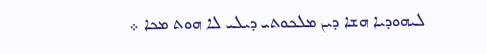ܠܝܗܘܕܝܐ ܗܫܐ ܕܝܢ ܡܠܟܘܬܝ ܕܝܠܝ ܠܐ ܗܘܬ ܡܟܐ ܀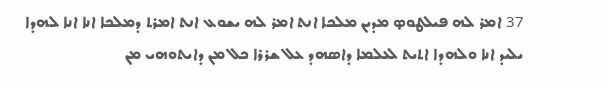37 ܐܡܪ ܠܗ ܦܝܠܛܘܤ ܡܕܝܢ ܡܠܟܐ ܐܢܬ ܐܡܪ ܠܗ ܝܫܘܥ ܐܢܬ ܐܡܪܬ ܕܡܠܟܐ ܐܢܐ ܐܢܐ ܠܗܕܐ ܝܠܝܕ ܐܢܐ ܘܠܗܕܐ ܐܬܝܬ ܠܥܠܡܐ ܕܐܤܗܕ ܥܠ ܫܪܪܐ ܟܠ ܡܢ ܕܐܝܬܘܗܝ ܡܢ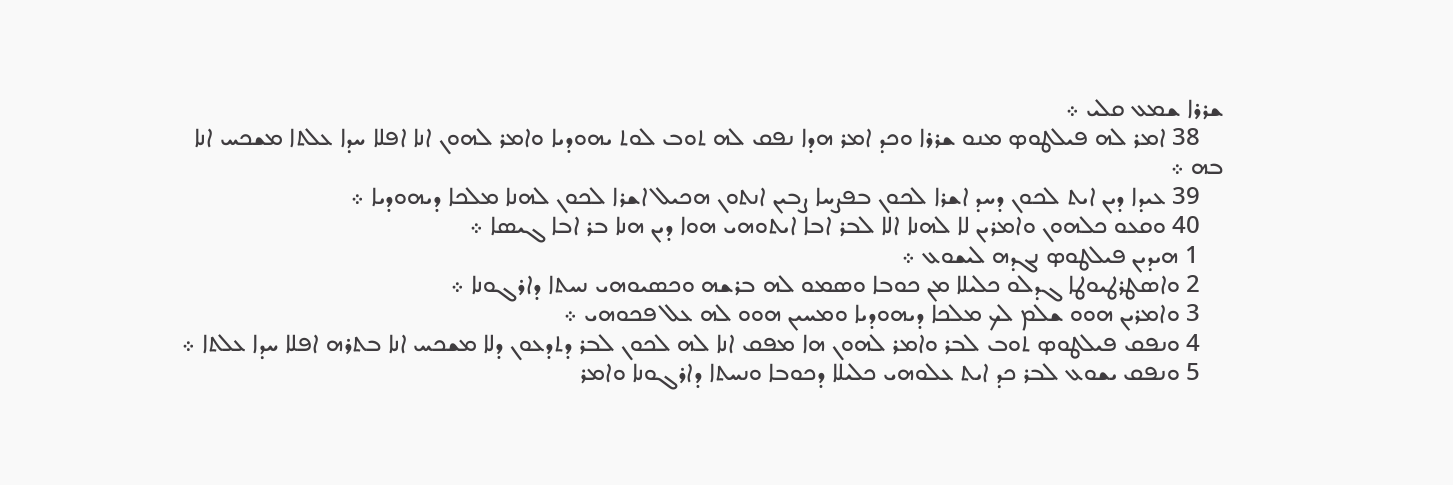ܫܪܪܐ ܫܡܥ ܩܠܝ ܀
    38 ܐܡܪ ܠܗ ܦܝܠܛܘܤ ܡܢܘ ܫܪܪܐ ܘܟܕ ܐܡܪ ܗܕܐ ܢܦܩ ܠܗ ܬܘܒ ܠܘܬ ܝܗܘܕܝܐ ܘܐܡܪ ܠܗܘܢ ܐܢܐ ܐܦܠܐ ܚܕܐ ܥܠܬܐ ܡܫܟܚ ܐܢܐ ܒܗ ܀
    39 ܥܝܕܐ ܕܝܢ ܐܝܬ ܠܟܘܢ ܕܚܕ ܐܫܪܐ ܠܟܘܢ ܒܦܨܚܐ ܨܒܝܢ ܐܢܬܘܢ ܗܟܝܠ ܐܫܪܐ ܠܟܘܢ ܠܗܢܐ ܡܠܟܐ ܕܝܗܘܕܝܐ ܀
    40 ܘܩܥܘ ܟܠܗܘܢ ܘܐܡܪܝܢ ܠܐ ܠܗܢܐ ܐܠܐ ܠܒܪ ܐܒܐ ܐܝܬܘܗܝ ܗܘܐ ܕܝܢ ܗܢܐ ܒܪ ܐܒܐ ܓܝܤܐ ܀
    1 ܗܝܕܝܢ ܦܝܠܛܘܤ ܢܓܕܗ ܠܝܫܘܥ ܀
    2 ܘܐܤܛܪܛܝܘܛܐ ܓܕܠܘ ܟܠܝܠܐ ܡܢ ܟܘܒܐ ܘܤܡܘ ܠܗ ܒܪܫܗ ܘܟܤܝܘܗܝ ܢܚܬܐ ܕܐܪܓܘܢܐ ܀
    3 ܘܐܡܪܝܢ ܗܘܘ ܫܠܡ ܠܟ ܡܠܟܐ ܕܝܗܘܕܝܐ ܘܡܚܝܢ ܗܘܘ ܠܗ ܥܠ ܦܟܘܗܝ ܀
    4 ܘܢܦܩ ܦܝܠܛܘܤ ܬܘܒ ܠܒܪ ܘܐܡܪ ܠܗܘܢ ܗܐ ܡܦܩ ܐܢܐ ܠܗ ܠܟܘܢ ܠܒܪ ܕܬܕܥܘܢ ܕܠܐ ܡܫܟܚ ܐܢܐ ܒܬܪܗ ܐܦܠܐ ܚܕܐ ܥܠܬܐ ܀
    5 ܘܢܦܩ ܝܫܘܥ ܠܒܪ ܟܕ ܐܝܬ ܥܠܘܗܝ ܟܠܝܠܐ ܕܟܘܒܐ ܘܢܚܬܐ ܕܐܪܓܘܢܐ ܘܐܡܪ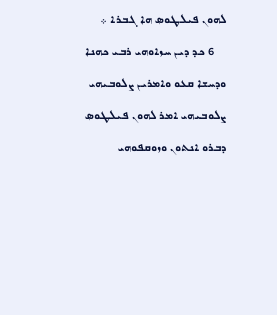ܠܗܘܢ ܦܝܠܛܘܤ ܗܐ ܓܒܪܐ ܀
    6 ܟܕ ܕܝܢ ܚܙܐܘܗܝ ܪܒܝ ܟܗܢܐ ܘܕܚܫܐ ܩܥܘ ܘܐܡܪܝܢ ܨܠܘܒܝܗܝ ܨܠܘܒܝܗܝ ܐܡܪ ܠܗܘܢ ܦܝܠܛܘܤ ܕܒܪܘ ܐܢܬܘܢ ܘܙܘܩܦܘܗܝ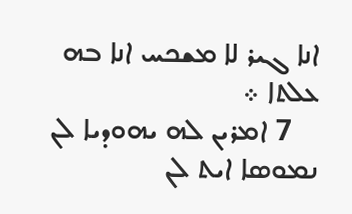ܐܢܐ ܓܝܪ ܠܐ ܡܫܟܚ ܐܢܐ ܒܗ ܥܠܬܐ ܀
    7 ܐܡܪܝܢ ܠܗ ܝܗܘܕܝܐ ܠܢ ܢܡܘܤܐ ܐܝܬ ܠܢ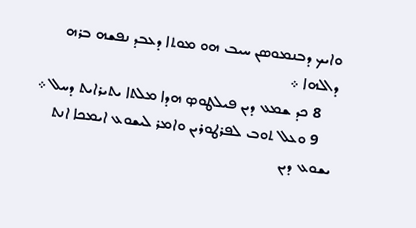ܘܐܝܟ ܕܒܢܡܘܤܢ ܚܝܒ ܗܘ ܡܘܬܐ ܕܥܒܕ ܢܦܫܗ ܒܪܗ ܕܐܠܗܐ ܀
    8 ܟܕ ܫܡܥ ܕܝܢ ܦܝܠܛܘܤ ܗܕܐ ܡܠܬܐ ܝܬܝܪܐܝܬ ܕܚܠ ܀
    9 ܘܥܠ ܬܘܒ ܠܦܪܛܘܪܝܢ ܘܐܡܪ ܠܝܫܘܥ ܐܝܡܟܐ ܐܢܬ ܝܫܘܥ ܕܝܢ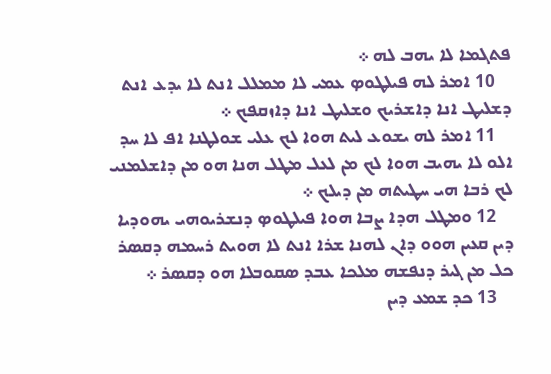ܦܬܓܡܐ ܠܐ ܝܗܒ ܠܗ ܀
    10 ܐܡܪ ܠܗ ܦܝܠܛܘܤ ܥܡܝ ܠܐ ܡܡܠܠ ܐܢܬ ܠܐ ܝܕܥ ܐܢܬ ܕܫܠܝܛ ܐܢܐ ܕܐܫܪܝܟ ܘܫܠܝܛ ܐܢܐ ܕܐܙܩܦܟ ܀
    11 ܐܡܪ ܠܗ ܝܫܘܥ ܠܝܬ ܗܘܐ ܠܟ ܥܠܝ ܫܘܠܛܢܐ ܐܦ ܠܐ ܚܕ ܐܠܘ ܠܐ ܝܗܝܒ ܗܘܐ ܠܟ ܡܢ ܠܥܠ ܡܛܠ ܗܢܐ ܗܘ ܡܢ ܕܐܫܠܡܢܝ ܠܟ ܪܒܐ ܗܝ ܚܛܝܬܗ ܡܢ ܕܝܠܟ ܀
    12 ܘܡܛܠ ܗܕܐ ܨܒܐ ܗܘܐ ܦܝܠܛܘܤ ܕܢܫܪܝܘܗܝ ܝܗܘܕܝܐ ܕܝܢ ܩܥܝܢ ܗܘܘ ܕܐܢ ܠܗܢܐ ܫܪܐ ܐܢܬ ܠܐ ܗܘܝܬ ܪܚܡܗ ܕܩܤܪ ܟܠ ܡܢ ܓܝܪ ܕܢܦܫܗ ܡܠܟܐ ܥܒܕ ܤܩܘܒܠܐ ܗܘ ܕܩܤܪ ܀
    13 ܟܕ ܫܡܥ ܕܝܢ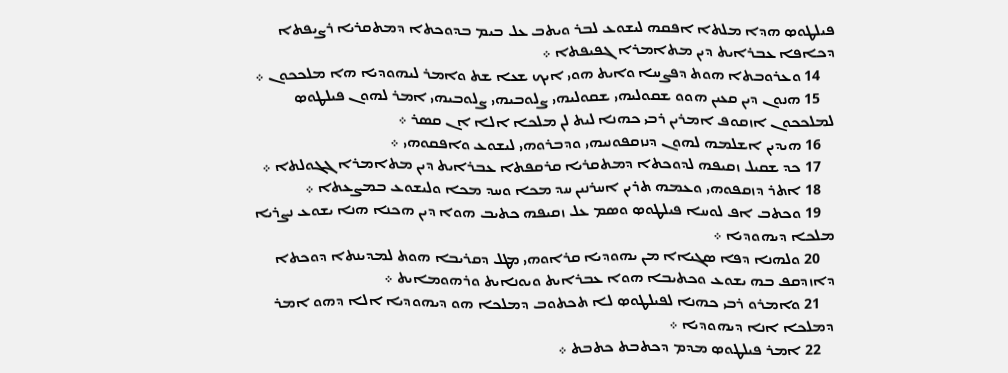ܦܝܠܛܘܤ ܗܕܐ ܡܠܬܐ ܐܦܩܗ ܠܝܫܘܥ ܠܒܪ ܘܝܬܒ ܥܠ ܒܝܡ ܒܕܘܟܬܐ ܕܡܬܩܪܝܐ ܪܨܝܦܬܐ ܕܟܐܦܐ ܥܒܪܐܝܬ ܕܝܢ ܡܬܐܡܪܐ ܓܦܝܦܬܐ ܀
    14 ܘܥܪܘܒܬܐ ܗܘܬ ܕܦܨܚܐ ܘܐܝܬ ܗܘܝ ܐܝܟ ܫܥܐ ܫܬ ܘܐܡܪ ܠܝܗܘܕܝܐ ܗܐ ܡܠܟܟܘܢ ܀
    15 ܗܢܘܢ ܕܝܢ ܩܥܝܢ ܗܘܘ ܫܩܘܠܝܗܝ ܫܩܘܠܝܗܝ ܨܠܘܒܝܗܝ ܨܠܘܒܝܗܝ ܐܡܪ ܠܗܘܢ ܦܝܠܛܘܤ ܠܡܠܟܟܘܢ ܐܙܩܘܦ ܐܡܪܝܢ ܪܒܝ ܟܗܢܐ ܠܝܬ ܠܢ ܡܠܟܐ ܐܠܐ ܐܢ ܩܤܪ ܀
    16 ܗܝܕܝܢ ܐܫܠܡܗ ܠܗܘܢ ܕܢܙܩܦܘܢܝܗܝ ܘܕܒܪܘܗܝ ܠܝܫܘܥ ܘܐܦܩܘܗܝ ܀
    17 ܟܕ ܫܩܝܠ ܙܩܝܦܗ ܠܕܘܟܬܐ ܕܡܬܩܪܝܐ ܩܪܩܦܬܐ ܥܒܪܐܝܬ ܕܝܢ ܡܬܐܡܪܐ ܓܓܘܠܬܐ ܀
    18 ܐܬܪ ܕܙܩܦܘܗܝ ܘܥܡܗ ܬܪܝܢ ܐܚܪܢܝܢ ܚܕ ܡܟܐ ܘܚܕ ܡܟܐ ܘܠܝܫܘܥ ܒܡܨܥܬܐ ܀
    19 ܘܟܬܒ ܐܦ ܠܘܚܐ ܦܝܠܛܘܤ ܘܤܡ ܥܠ ܙܩܝܦܗ ܟܬܝܒ ܗܘܐ ܕܝܢ ܗܟܢܐ ܗܢܐ ܝܫܘܥ ܢܨܪܝܐ ܡܠܟܐ ܕܝܗܘܕܝܐ ܀
    20 ܘܠܗܢܐ ܕܦܐ ܤܓܝܐܐ ܡܢ ܝܗܘܕܝܐ ܩܪܐܘܗܝ ܡܛܠ ܕܩܪܝܒܐ ܗܘܬ ܠܡܕܝܢܬܐ ܕܘܟܬܐ ܕܐܙܕܩܦ ܒܗ ܝܫܘܥ ܘܟܬܝܒܐ ܗܘܐ ܥܒܪܐܝܬ ܘܝܘܢܐܝܬ ܘܪܗܘܡܐܝܬ ܀
    21 ܘܐܡܪܘ ܪܒܝ ܟܗܢܐ ܠܦܝܠܛܘܤ ܠܐ ܬܟܬܘܒ ܕܡܠܟܐ ܗܘ ܕܝܗܘܕܝܐ ܐܠܐ ܕܗܘ ܐܡܪ ܕܡܠܟܐ ܐܢܐ ܕܝܗܘܕܝܐ ܀
    22 ܐܡܪ ܦܝܠܛܘܤ ܡܕܡ ܕܟܬܒܬ ܟܬܒܬ ܀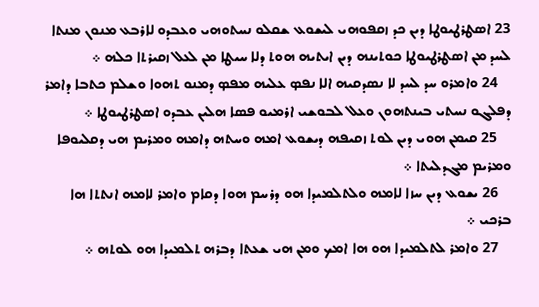23 ܐܤܛܪܛܝܘܛܐ ܕܝܢ ܟܕ ܙܩܦܘܗܝ ܠܝܫܘܥ ܫܩܠܘ ܢܚܬܘܗܝ ܘܥܒܕܘ ܠܐܪܒܥ ܡܢܘܢ ܡܢܬܐ ܠܚܕ ܡܢ ܐܤܛܪܛܝܘܛܐ ܟܘܬܝܢܗ ܕܝܢ ܐܝܬܝܗ ܗܘܬ ܕܠܐ ܚܝܛܐ ܡܢ ܠܥܠ ܙܩܝܪܬܐ ܟܠܗ ܀
    24 ܘܐܡܪܘ ܚܕ ܠܚܕ ܠܐ ܢܤܕܩܝܗ ܐܠܐ ܢܦܤ ܥܠܝܗ ܡܦܤ ܕܡܢܘ ܬܗܘܐ ܘܫܠܡ ܟܬܒܐ ܕܐܡܪ ܕܦܠܓܘ ܢܚܬܝ ܒܝܢܬܗܘܢ ܘܥܠ ܠܒܘܫܝ ܐܪܡܝܘ ܦܤܐ ܗܠܝܢ ܥܒܕܘ ܐܤܛܪܛܝܘܛܐ ܀
    25 ܩܝܡܢ ܗܘܝ ܕܝܢ ܠܘܬ ܙܩܝܦܗ ܕܝܫܘܥ ܐܡܗ ܘܚܬܗ ܕܐܡܗ ܘܡܪܝܡ ܗܝ ܕܩܠܝܘܦܐ ܘܡܪܝܡ ܡܓܕܠܝܬܐ ܀
    26 ܝܫܘܥ ܕܝܢ ܚܙܐ ܠܐܡܗ ܘܠܬܠܡܝܕܐ ܗܘ ܕܪܚܡ ܗܘܐ ܕܩܐܡ ܘܐܡܪ ܠܐܡܗ ܐܢܬܬܐ ܗܐ ܒܪܟܝ ܀
    27 ܘܐܡܪ ܠܬܠܡܝܕܐ ܗܘ ܗܐ ܐܡܟ ܘܡܢ ܗܝ ܫܥܬܐ ܕܒܪܗ ܬܠܡܝܕܐ ܗܘ ܠܘܬܗ ܀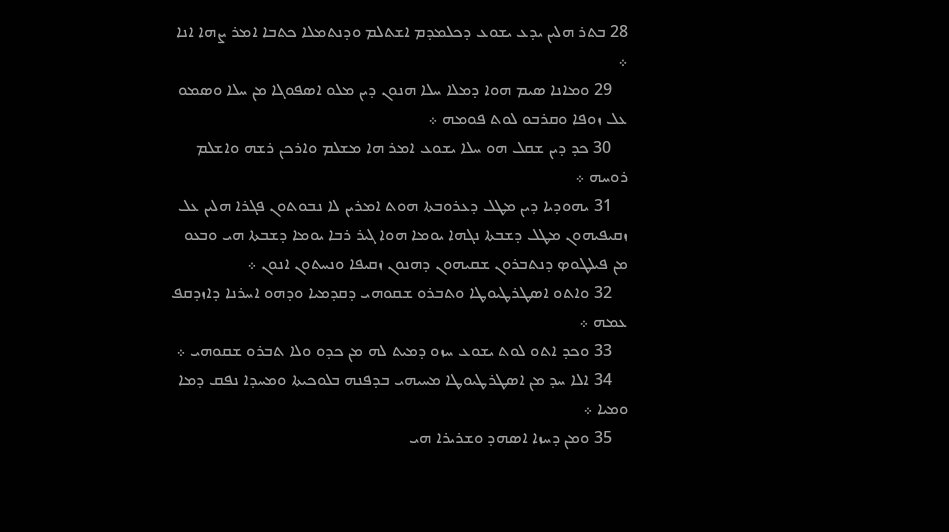28 ܒܬܪ ܗܠܝܢ ܝܕܥ ܝܫܘܥ ܕܟܠܡܕܡ ܐܫܬܠܡ ܘܕܢܬܡܠܐ ܟܬܒܐ ܐܡܪ ܨܗܐ ܐܢܐ ܀
    29 ܘܡܐܢܐ ܤܝܡ ܗܘܐ ܕܡܠܐ ܚܠܐ ܗܢܘܢ ܕܝܢ ܡܠܘ ܐܤܦܘܓܐ ܡܢ ܚܠܐ ܘܤܡܘ ܥܠ ܙܘܦܐ ܘܩܪܒܘ ܠܘܬ ܦܘܡܗ ܀
    30 ܟܕ ܕܝܢ ܫܩܠ ܗܘ ܚܠܐ ܝܫܘܥ ܐܡܪ ܗܐ ܡܫܠܡ ܘܐܪܟܢ ܪܫܗ ܘܐܫܠܡ ܪܘܚܗ ܀
    31 ܝܗܘܕܝܐ ܕܝܢ ܡܛܠ ܕܥܪܘܒܬܐ ܗܘܬ ܐܡܪܝܢ ܠܐ ܢܒܘܬܘܢ ܦܓܪܐ ܗܠܝܢ ܥܠ ܙܩܝܦܝܗܘܢ ܡܛܠ ܕܫܒܬܐ ܢܓܗܐ ܝܘܡܐ ܗܘܐ ܓܝܪ ܪܒܐ ܝܘܡܐ ܕܫܒܬܐ ܗܝ ܘܒܥܘ ܡܢ ܦܝܠܛܘܤ ܕܢܬܒܪܘܢ ܫܩܝܗܘܢ ܕܗܢܘܢ ܙܩܝܦܐ ܘܢܚܬܘܢ ܐܢܘܢ ܀
    32 ܘܐܬܘ ܐܤܛܪܛܝܘܛܐ ܘܬܒܪܘ ܫܩܘܗܝ ܕܩܕܡܝܐ ܘܕܗܘ ܐܚܪܢܐ ܕܐܙܕܩܦ ܥܡܗ ܀
    33 ܘܟܕ ܐܬܘ ܠܘܬ ܝܫܘܥ ܚܙܘ ܕܡܝܬ ܠܗ ܡܢ ܟܕܘ ܘܠܐ ܬܒܪܘ ܫܩܘܗܝ ܀
    34 ܐܠܐ ܚܕ ܡܢ ܐܤܛܪܛܝܘܛܐ ܡܚܝܗܝ ܒܕܦܢܗ ܒܠܘܟܝܬܐ ܘܡܚܕܐ ܢܦܩ ܕܡܐ ܘܡܝܐ ܀
    35 ܘܡܢ ܕܚܙܐ ܐܤܗܕ ܘܫܪܝܪܐ ܗܝ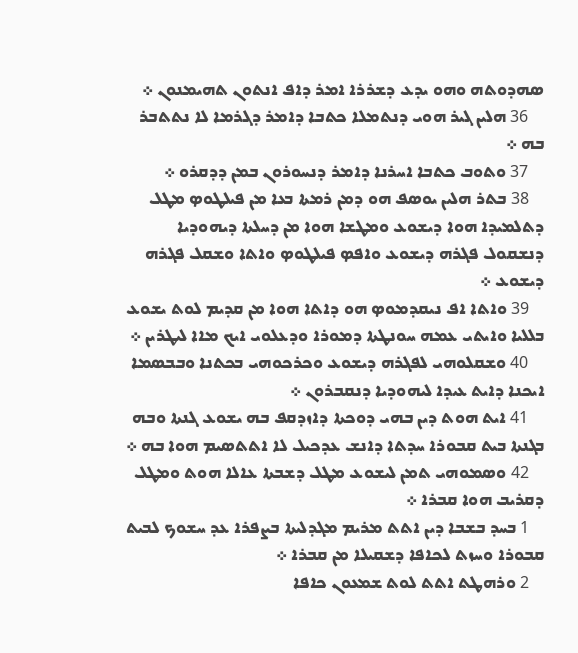ܤܗܕܘܬܗ ܘܗܘ ܝܕܥ ܕܫܪܪܐ ܐܡܪ ܕܐܦ ܐܢܬܘܢ ܬܗܝܡܢܘܢ ܀
    36 ܗܠܝܢ ܓܝܪ ܗܘܝ ܕܢܬܡܠܐ ܟܬܒܐ ܕܐܡܪ ܕܓܪܡܐ ܠܐ ܢܬܬܒܪ ܒܗ ܀
    37 ܘܬܘܒ ܟܬܒܐ ܐܚܪܢܐ ܕܐܡܪ ܕܢܚܘܪܘܢ ܒܡܢ ܕܕܩܪܘ ܀
    38 ܒܬܪ ܗܠܝܢ ܝܘܤܦ ܗܘ ܕܡܢ ܪܡܬܐ ܒܥܐ ܡܢ ܦܝܠܛܘܤ ܡܛܠ ܕܬܠܡܝܕܐ ܗܘܐ ܕܝܫܘܥ ܘܡܛܫܐ ܗܘܐ ܡܢ ܕܚܠܬܐ ܕܝܗܘܕܝܐ ܕܢܫܩܘܠ ܦܓܪܗ ܕܝܫܘܥ ܘܐܦܤ ܦܝܠܛܘܤ ܘܐܬܐ ܘܫܩܠ ܦܓܪܗ ܕܝܫܘܥ ܀
    39 ܘܐܬܐ ܐܦ ܢܝܩܕܡܘܤ ܗܘ ܕܐܬܐ ܗܘܐ ܡܢ ܩܕܝܡ ܠܘܬ ܝܫܘܥ ܒܠܠܝܐ ܘܐܝܬܝ ܥܡܗ ܚܘܢܛܬܐ ܕܡܘܪܐ ܘܕܥܠܘܝ ܐܝܟ ܡܐܐ ܠܝܛܪܝܢ ܀
    40 ܘܫܩܠܘܗܝ ܠܦܓܪܗ ܕܝܫܘܥ ܘܟܪܟܘܗܝ ܒܟܬܢܐ ܘܒܒܤܡܐ ܐܝܟܢܐ ܕܐܝܬ ܥܝܕܐ ܠܝܗܘܕܝܐ ܕܢܩܒܪܘܢ ܀
    41 ܐܝܬ ܗܘܬ ܕܝܢ ܒܗܝ ܕܘܟܬܐ ܕܐܙܕܩܦ ܒܗ ܝܫܘܥ ܓܢܬܐ ܘܒܗ ܒܓܢܬܐ ܒܝܬ ܩܒܘܪܐ ܚܕܬܐ ܕܐܢܫ ܥܕܟܝܠ ܠܐ ܐܬܬܤܝܡ ܗܘܐ ܒܗ ܀
    42 ܘܤܡܘܗܝ ܬܡܢ ܠܝܫܘܥ ܡܛܠ ܕܫܒܬܐ ܥܐܠܐ ܗܘܬ ܘܡܛܠ ܕܩܪܝܒ ܗܘܐ ܩܒܪܐ ܀
    1 ܒܚܕ ܒܫܒܐ ܕܝܢ ܐܬܬ ܡܪܝܡ ܡܓܕܠܝܬܐ ܒܨܦܪܐ ܥܕ ܚܫܘܟ ܠܒܝܬ ܩܒܘܪܐ ܘܚܙܬ ܠܟܐܦܐ ܕܫܩܝܠܐ ܡܢ ܩܒܪܐ ܀
    2 ܘܪܗܛܬ ܐܬܬ ܠܘܬ ܫܡܥܘܢ ܟܐܦܐ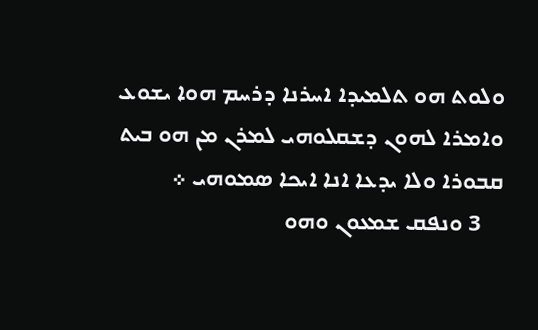ܘܠܘܬ ܗܘ ܬܠܡܝܕܐ ܐܚܪܢܐ ܕܪܚܡ ܗܘܐ ܝܫܘܥ ܘܐܡܪܐ ܠܗܘܢ ܕܫܩܠܘܗܝ ܠܡܪܢ ܡܢ ܗܘ ܒܝܬ ܩܒܘܪܐ ܘܠܐ ܝܕܥܐ ܐܢܐ ܐܝܟܐ ܤܡܘܗܝ ܀
    3 ܘܢܦܩ ܫܡܥܘܢ ܘܗܘ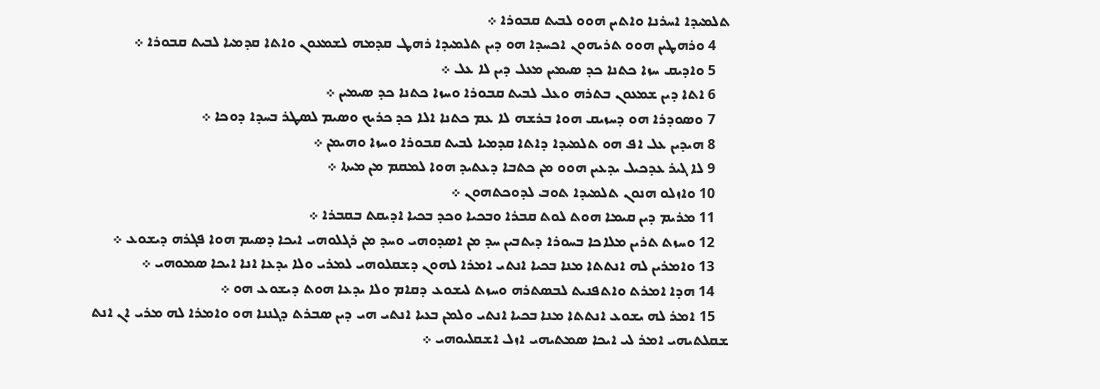ܬܠܡܝܕܐ ܐܚܪܢܐ ܘܐܬܝܢ ܗܘܘ ܠܒܝܬ ܩܒܘܪܐ ܀
    4 ܘܪܗܛܝܢ ܗܘܘ ܬܪܝܗܘܢ ܐܟܚܕܐ ܗܘ ܕܝܢ ܬܠܡܝܕܐ ܪܗܛ ܩܕܡܗ ܠܫܡܥܘܢ ܘܐܬܐ ܩܕܡܝܐ ܠܒܝܬ ܩܒܘܪܐ ܀
    5 ܘܐܕܝܩ ܚܙܐ ܟܬܢܐ ܟܕ ܤܝܡܝܢ ܡܥܠ ܕܝܢ ܠܐ ܥܠ ܀
    6 ܐܬܐ ܕܝܢ ܫܡܥܘܢ ܒܬܪܗ ܘܥܠ ܠܒܝܬ ܩܒܘܪܐ ܘܚܙܐ ܟܬܢܐ ܟܕ ܤܝܡܝܢ ܀
    7 ܘܤܘܕܪܐ ܗܘ ܕܚܙܝܩ ܗܘܐ ܒܪܫܗ ܠܐ ܥܡ ܟܬܢܐ ܐܠܐ ܟܕ ܟܪܝܟ ܘܤܝܡ ܠܤܛܪ ܒܚܕܐ ܕܘܟܐ ܀
    8 ܗܝܕܝܢ ܥܠ ܐܦ ܗܘ ܬܠܡܝܕܐ ܕܐܬܐ ܩܕܡܝܐ ܠܒܝܬ ܩܒܘܪܐ ܘܚܙܐ ܘܗܝܡܢ ܀
    9 ܠܐ ܓܝܪ ܥܕܟܝܠ ܝܕܥܝܢ ܗܘܘ ܡܢ ܟܬܒܐ ܕܥܬܝܕ ܗܘܐ ܠܡܩܡ ܡܢ ܡܝܬܐ ܀
    10 ܘܐܙܠܘ ܗܢܘܢ ܬܠܡܝܕܐ ܬܘܒ ܠܕܘܟܬܗܘܢ ܀
    11 ܡܪܝܡ ܕܝܢ ܩܝܡܐ ܗܘܬ ܠܘܬ ܩܒܪܐ ܘܒܟܝܐ ܘܟܕ ܒܟܝܐ ܐܕܝܩܬ ܒܩܒܪܐ ܀
    12 ܘܚܙܬ ܬܪܝܢ ܡܠܐܟܐ ܒܚܘܪܐ ܕܝܬܒܝܢ ܚܕ ܡܢ ܐܤܕܘܗܝ ܘܚܕ ܡܢ ܪܓܠܘܗܝ ܐܝܟܐ ܕܤܝܡ ܗܘܐ ܦܓܪܗ ܕܝܫܘܥ ܀
    13 ܘܐܡܪܝܢ ܠܗ ܐܢܬܬܐ ܡܢܐ ܒܟܝܐ ܐܢܬܝ ܐܡܪܐ ܠܗܘܢ ܕܫܩܠܘܗܝ ܠܡܪܝ ܘܠܐ ܝܕܥܐ ܐܢܐ ܐܝܟܐ ܤܡܘܗܝ ܀
    14 ܗܕܐ ܐܡܪܬ ܘܐܬܦܢܝܬ ܠܒܤܬܪܗ ܘܚܙܬ ܠܝܫܘܥ ܕܩܐܡ ܘܠܐ ܝܕܥܐ ܗܘܬ ܕܝܫܘܥ ܗܘ ܀
    15 ܐܡܪ ܠܗ ܝܫܘܥ ܐܢܬܬܐ ܡܢܐ ܒܟܝܐ ܐܢܬܝ ܘܠܡܢ ܒܥܝܐ ܐܢܬܝ ܗܝ ܕܝܢ ܤܒܪܬ ܕܓܢܢܐ ܗܘ ܘܐܡܪܐ ܠܗ ܡܪܝ ܐܢ ܐܢܬ ܫܩܠܬܝܗܝ ܐܡܪ ܠܝ ܐܝܟܐ ܤܡܬܝܗܝ ܐܙܠ ܐܫܩܠܝܘܗܝ ܀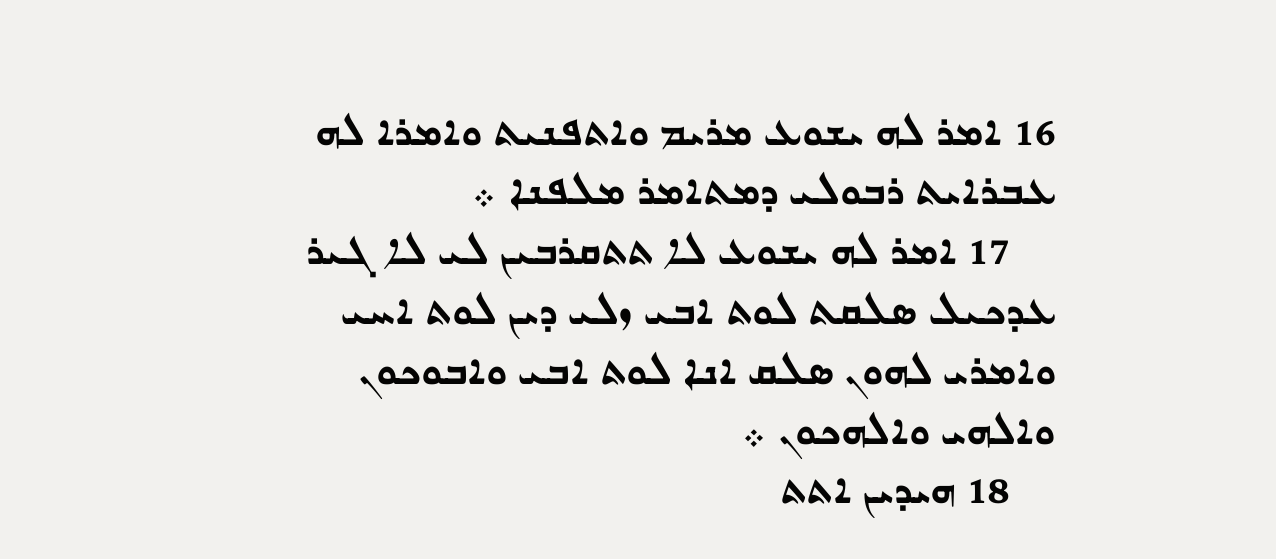16 ܐܡܪ ܠܗ ܝܫܘܥ ܡܪܝܡ ܘܐܬܦܢܝܬ ܘܐܡܪܐ ܠܗ ܥܒܪܐܝܬ ܪܒܘܠܝ ܕܡܬܐܡܪ ܡܠܦܢܐ ܀
    17 ܐܡܪ ܠܗ ܝܫܘܥ ܠܐ ܬܬܩܪܒܝܢ ܠܝ ܠܐ ܓܝܪ ܥܕܟܝܠ ܤܠܩܬ ܠܘܬ ܐܒܝ ܙܠܝ ܕܝܢ ܠܘܬ ܐܚܝ ܘܐܡܪܝ ܠܗܘܢ ܤܠܩ ܐܢܐ ܠܘܬ ܐܒܝ ܘܐܒܘܟܘܢ ܘܐܠܗܝ ܘܐܠܗܟܘܢ ܀
    18 ܗܝܕܝܢ ܐܬܬ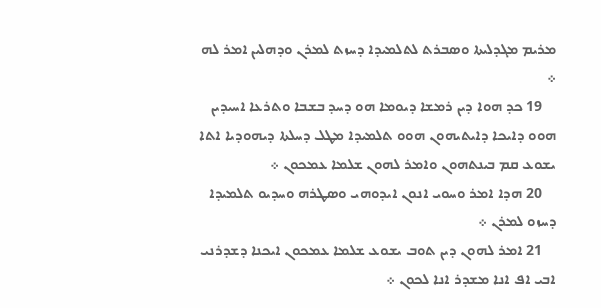ܡܪܝܡ ܡܓܕܠܝܬܐ ܘܤܒܪܬ ܠܬܠܡܝܕܐ ܕܚܙܬ ܠܡܪܢ ܘܕܗܠܝܢ ܐܡܪ ܠܗ ܀
    19 ܟܕ ܗܘܐ ܕܝܢ ܪܡܫܐ ܕܝܘܡܐ ܗܘ ܕܚܕ ܒܫܒܐ ܘܬܪܥܐ ܐܚܝܕܝܢ ܗܘܘ ܕܐܝܟܐ ܕܐܝܬܝܗܘܢ ܗܘܘ ܬܠܡܝܕܐ ܡܛܠ ܕܚܠܬܐ ܕܝܗܘܕܝܐ ܐܬܐ ܝܫܘܥ ܩܡ ܒܝܢܬܗܘܢ ܘܐܡܪ ܠܗܘܢ ܫܠܡܐ ܥܡܟܘܢ ܀
    20 ܗܕܐ ܐܡܪ ܘܚܘܝ ܐܢܘܢ ܐܝܕܘܗܝ ܘܤܛܪܗ ܘܚܕܝܘ ܬܠܡܝܕܐ ܕܚܙܘ ܠܡܪܢ ܀
    21 ܐܡܪ ܠܗܘܢ ܕܝܢ ܬܘܒ ܝܫܘܥ ܫܠܡܐ ܥܡܟܘܢ ܐܝܟܢܐ ܕܫܕܪܢܝ ܐܒܝ ܐܦ ܐܢܐ ܡܫܕܪ ܐܢܐ ܠܟܘܢ ܀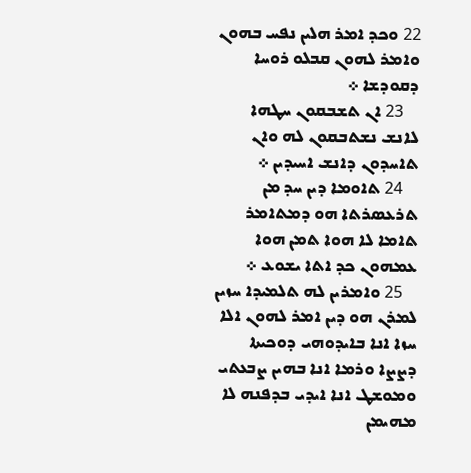22 ܘܟܕ ܐܡܪ ܗܠܝܢ ܢܦܚ ܒܗܘܢ ܘܐܡܪ ܠܗܘܢ ܩܒܠܘ ܪܘܚܐ ܕܩܘܕܫܐ ܀
    23 ܐܢ ܬܫܒܩܘܢ ܚܛܗܐ ܠܐܢܫ ܢܫܬܒܩܘܢ ܠܗ ܘܐܢ ܬܐܚܕܘܢ ܕܐܢܫ ܐܚܝܕܝܢ ܀
    24 ܬܐܘܡܐ ܕܝܢ ܚܕ ܡܢ ܬܪܥܤܪܬܐ ܗܘ ܕܡܬܐܡܪ ܬܐܡܐ ܠܐ ܗܘܐ ܬܡܢ ܗܘܐ ܥܡܗܘܢ ܟܕ ܐܬܐ ܝܫܘܥ ܀
    25 ܘܐܡܪܝܢ ܠܗ ܬܠܡܝܕܐ ܚܙܝܢ ܠܡܪܢ ܗܘ ܕܝܢ ܐܡܪ ܠܗܘܢ ܐܠܐ ܚܙܐ ܐܢܐ ܒܐܝܕܘܗܝ ܕܘܟܝܬܐ ܕܨܨܐ ܘܪܡܐ ܐܢܐ ܒܗܝܢ ܨܒܥܬܝ ܘܡܘܫܛ ܐܢܐ ܐܝܕܝ ܒܕܦܢܗ ܠܐ ܡܗܝܡܢ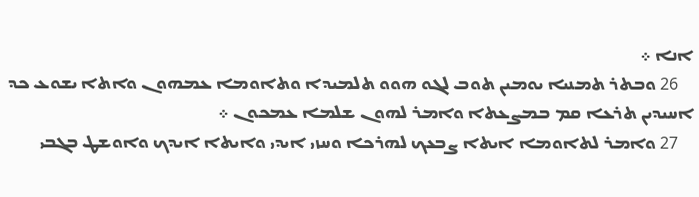ܐܢܐ ܀
    26 ܘܒܬܪ ܬܡܢܝܐ ܝܘܡܝܢ ܬܘܒ ܠܓܘ ܗܘܘ ܬܠܡܝܕܐ ܘܬܐܘܡܐ ܥܡܗܘܢ ܘܐܬܐ ܝܫܘܥ ܟܕ ܐܚܝܕܝܢ ܬܪܥܐ ܩܡ ܒܡܨܥܬܐ ܘܐܡܪ ܠܗܘܢ ܫܠܡܐ ܥܡܟܘܢ ܀
    27 ܘܐܡܪ ܠܬܐܘܡܐ ܐܝܬܐ ܨܒܥܟ ܠܗܪܟܐ ܘܚܙܝ ܐܝܕܝ ܘܐܝܬܐ ܐܝܕܟ ܘܐܘܫܛ ܒܓܒܝ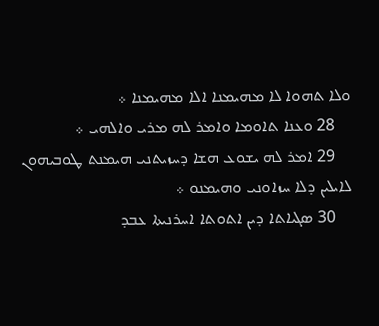ܘܠܐ ܬܗܘܐ ܠܐ ܡܗܝܡܢܐ ܐܠܐ ܡܗܝܡܢܐ ܀
    28 ܘܥܢܐ ܬܐܘܡܐ ܘܐܡܪ ܠܗ ܡܪܝ ܘܐܠܗܝ ܀
    29 ܐܡܪ ܠܗ ܝܫܘܥ ܗܫܐ ܕܚܙܝܬܢܝ ܗܝܡܢܬ ܛܘܒܝܗܘܢ ܠܐܝܠܝܢ ܕܠܐ ܚܙܐܘܢܝ ܘܗܝܡܢܘ ܀
    30 ܤܓܝܐܬܐ ܕܝܢ ܐܬܘܬܐ ܐܚܪܢܝܬܐ ܥܒܕ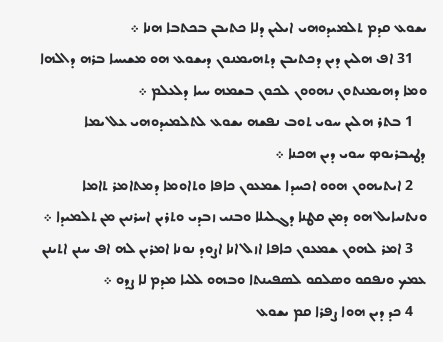ܝܫܘܥ ܩܕܡ ܬܠܡܝܕܘܗܝ ܐܝܠܝܢ ܕܠܐ ܟܬܝܒܢ ܒܟܬܒܐ ܗܢܐ ܀
    31 ܐܦ ܗܠܝܢ ܕܝܢ ܕܟܬܝܒܢ ܕܬܗܝܡܢܘܢ ܕܝܫܘܥ ܗܘ ܡܫܝܚܐ ܒܪܗ ܕܐܠܗܐ ܘܡܐ ܕܗܝܡܢܬܘܢ ܢܗܘܘܢ ܠܟܘܢ ܒܫܡܗ ܚܝܐ ܕܠܥܠܡ ܀
    1 ܒܬܪ ܗܠܝܢ ܚܘܝ ܬܘܒ ܢܦܫܗ ܝܫܘܥ ܠܬܠܡܝܕܘܗܝ ܥܠ ܝܡܐ ܕܛܝܒܪܝܘܤ ܚܘܝ ܕܝܢ ܗܟܢܐ ܀
    2 ܐܝܬܝܗܘܢ ܗܘܘ ܐܟܚܕܐ ܫܡܥܘܢ ܟܐܦܐ ܘܬܐܘܡܐ ܕܡܬܐܡܪ ܬܐܡܐ ܘܢܬܢܝܐܝܠ ܗܘ ܕܡܢ ܩܛܢܐ ܕܓܠܝܠܐ ܘܒܢܝ ܙܒܕܝ ܘܬܪܝܢ ܐܚܪܢܝܢ ܡܢ ܬܠܡܝܕܐ ܀
    3 ܐܡܪ ܠܗܘܢ ܫܡܥܘܢ ܟܐܦܐ ܐܙܠ ܐܢܐ ܐܨܘܕ ܢܘܢܐ ܐܡܪܝܢ ܠܗ ܐܦ ܚܢܢ ܐܬܝܢܢ ܥܡܟ ܘܢܦܩܘ ܘܤܠܩܘ ܠܤܦܝܢܬܐ ܘܒܗܘ ܠܠܝܐ ܡܕܡ ܠܐ ܨܕܘ ܀
    4 ܟܕ ܕܝܢ ܗܘܐ ܨܦܪܐ ܩܡ ܝܫܘܥ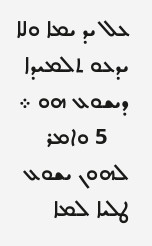ܥܠ ܝܕ ܝܡܐ ܘܠܐ ܝܕܥܘ ܬܠܡܝܕܐ ܕܝܫܘܥ ܗܘ ܀
    5 ܘܐܡܪ ܠܗܘܢ ܝܫܘܥ ܛܠܝܐ ܠܡܐ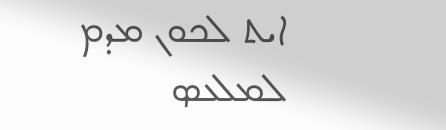ܐܝܬ ܠܟܘܢ ܡܕܡ ܠܡܠܥܤ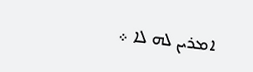ܐܡܪܝܢ ܠܗ ܠܐ ܀